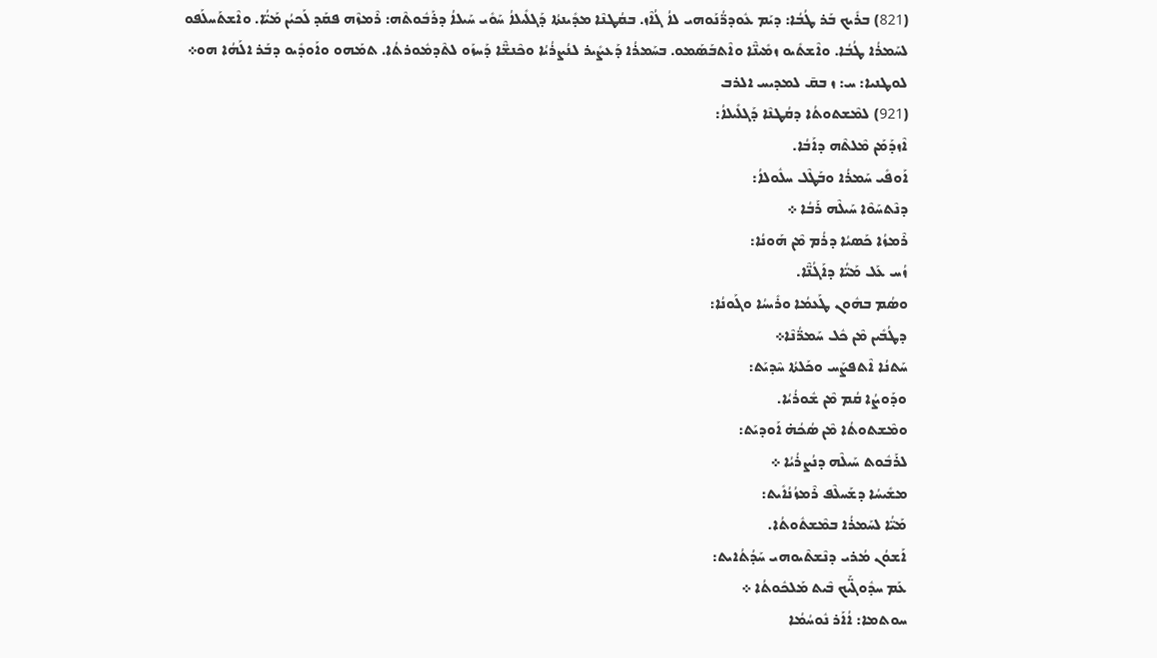(821) ܒܪܺܝܟ ܒܰܪ ܛܳܒܳܐ: ܕܝܰܡ ܥܽܘܕܪ̈ܳܢܰܘܗܝ ܠܐܳ ܓܳܐܶܙ. ܒܩܳܛܢܶܐ ܡܕܺܝܢܬܳܐ ܕܰܓܠܺܝܠܐܳ ܚܰܘܺܝ ܚܰܝܠܐܳ ܕܪܰܒܽܘܬܶܗ: ܪܶܡܙܶܗ ܦܩܰܕ ܠܰܟܝܳܢ ܡܰܝ̈ܳܐ. ܘܐܶܫܬܰܚܠܰܦܘ ܠܚܰܡܪܳܐ ܛܳܒܳܐ. ܘܐܶܫܬܺܝܘ ܙܡܺܝܢ̈ܶܐ ܘܐܶܬܒܰܣܰܡܘ. ܒܚܰܡܪܳܐ ܕܰܥܨܺܝܪ ܠܢܳܨܪܳܝܳܐ ܘܟܶܢܫ̈ܶܐ ܕܰܚܙܰܘ ܠܬܶܕܡܽܘܪܬܳܐ. ܬܡܰܗܘ ܘܐܰܘܕܺܝܘ ܕܒܰܪ ܐܠܰܗܳܐ ܗܘ܀
ܠܘܛܢܝܐ: ܚ: ܙ ܒܩ̄ ܠܡܕܝܚ ܐܠܪܒ
(921) ܠܡܶܫܬܘܬܳܐ ܕܩܳܛܢܶܐ ܕܰܓܠܺܝܠܐܳ:
ܐܶܙܕܰܡܰܢ ܡܶܠܬܶܗ ܕܐܰܒܳܐ.
ܐܰܘܦܺܝ ܚܰܡܪܳܐ ܘܒܰܛܶܠ ܚܠܽܘܠܐܳ:
ܕܢܶܬܚܰܘܶܐ ܚܰܝܠܶܗ ܪܰܒܳܐ ܀
ܪܶܡܙܳܐ ܟܰܣܝܳܐ ܕܪܳܡ ܡܶܢ ܗܰܘܢܳܐ:
ܙܳܚ ܥܰܠ ܡܰܝ̈ܳܐ ܕܐܰܓܳܢ̈ܶܐ.
ܘܣܳܡ ܒܗܽܘܢ ܛܰܥܡܳܐ ܘܪܺܝܚܳܐ ܘܓܰܘܢܳܐ:
ܕܛܳܒܺܝܢ ܡܶܢ ܟܽܠ ܚܰܡܪ̈ܳܢܶܐ܀
ܚܰܬܢܳܐ ܐܶܬܦܨܰܚ ܘܟܰܠܬܳܐ ܚܶܕܝܰܬ:
ܘܕܰܘܨܳܐ ܩܳܡ ܡܶܢ ܫܽܘܪܳܝܳܐ.
ܘܡܶܫܬܘܬܳܐ ܡܶܢ ܣܳܟܳܗ̇ ܐܰܘܕܝܰܬ:
ܠܪܰܒܽܘܬ ܚܰܝܠܶܗ ܕܢܳܨܪܳܝܳܐ ܀
ܡܫܺܝܚܳܐ ܕܫܰܚܠܶܦ ܪܶܡܙܳܢܳܐܺܝܬ:
ܡܰܝ̈ܳܐ ܠܚܰܡܪܳܐ ܒܡܶܫܬܽܘܬܳܐ.
ܐܰܫܘܳܢ ܡܳܪܝ ܕܢܶܫܬܶܝܘܗܝ ܚܰܕܳܬܳܐܝܬ:
ܥܰܡ ܚܕܽܘܓ̈ܰܝܟ ܒܶܝܬ ܡܰܠܟܽܘܬܳܐ ܀
ܚܘܬܡܐ: ܐܳܐܰܪ ܢܽܘܚܳܡܳܐ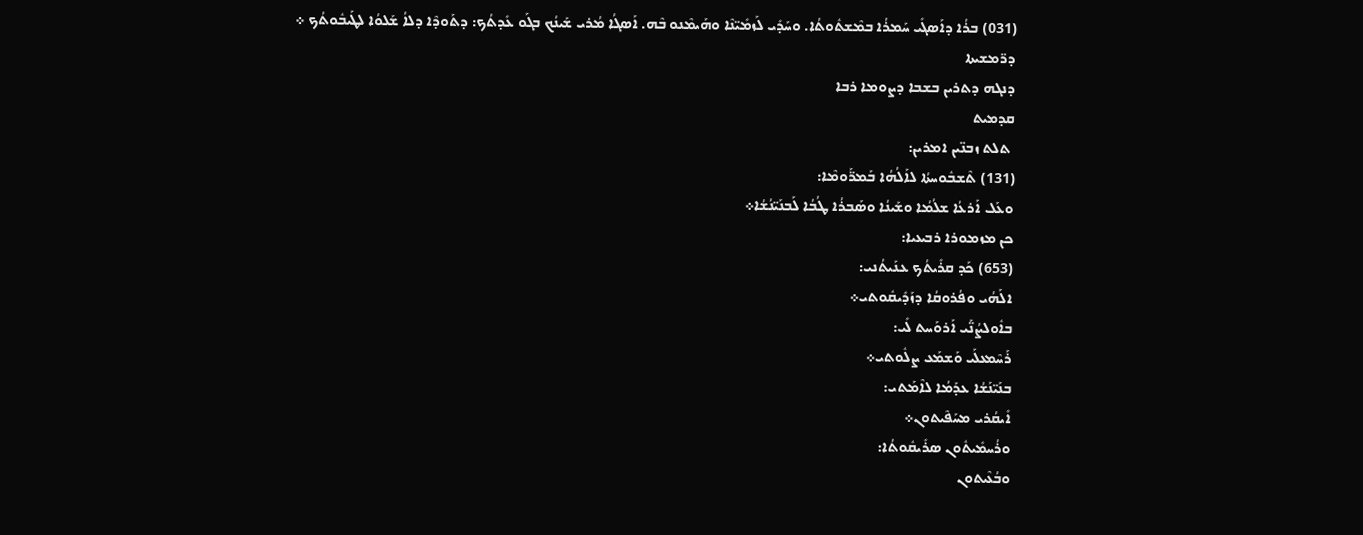(031) ܒܪܳܐ ܕܐܰܣܓܺܝ ܚܰܡܪܳܐ ܒܡܶܫܬܽܘܬܳܐ. ܘܚܰܕܺܝ ܠܰܙܡܺܝ̈ܢܶܐ ܘܗܰܝܡܶܢܘ ܒܶܗ. ܐܰܣܓܳܐ ܡܳܪܝ ܫܰܝܢܳܟ ܒܓܰܘ ܥܺܕܬܳܟ: ܕܬܰܘܕܶܐ ܕܠܐܳ ܫܰܠܘܳܐ ܠܛܰܝܒܽܘܬܳܟ ܀
ܕܪ̈ܡܫܝܬܐ
ܕܢܓܗ ܕܬܪܝܢ ܒܫܒܐ ܕܨܘܡܐ ܪܒܐ
ܩܕܡܝܬ
 ܬܠܬ ܙܒܢ̈ܝܢ ܐܡܪܝܢ:
(131) ܬܶܫܒܽܘܚܬܳܐ ܠܐܰܠܳܗܳܐ ܒܰܡܪ̈ܰܘܡܶܐ:
ܘܥܰܠ ܐܰܪܥܳܐ ܫܠܳܡܳܐ ܘܫܰܝܢܳܐ ܘܣܰܒܪܳܐ ܛܳܒܳܐ ܠܰܒܢܰܝ̈ܢܳܫܳܐ܀
ܟܢ ܡܙܡܘܪܐ ܪܒܝܥܝܐ:
(653) ܟܰܕ ܩܪܺܝܬܳܟ ܥܢܰܝܬܳܢܝ:
ܐܠܰܗܳܝ ܘܦܳܪܘܩܳܐ ܕܙܰܕܺܝܩܽܘܬܝ܀
ܒܐܽܘܠܨܳܢ̈ܰܝ ܐܰܪܘܰܚܬ ܠܺܝ:
ܪܰܚܶܡܥܠܰܝ ܘܰܫܡܰܥ ܨܠܽܘܬܝ܀
ܒܢܰܝ̈ܢܰܫܳܐ ܥܕܰܡܳܐ ܠܐܶܡܰܬܝ:
ܐܺܝܩܳܪܝ ܡܚܰܦܶܝܬܘܢ܀
ܘܪܳܚܡܺܝܬܽܘܢ ܣܪܺܝܩܽܘܬܳܐ:
ܘܒܳܥܶܝܬܘܢ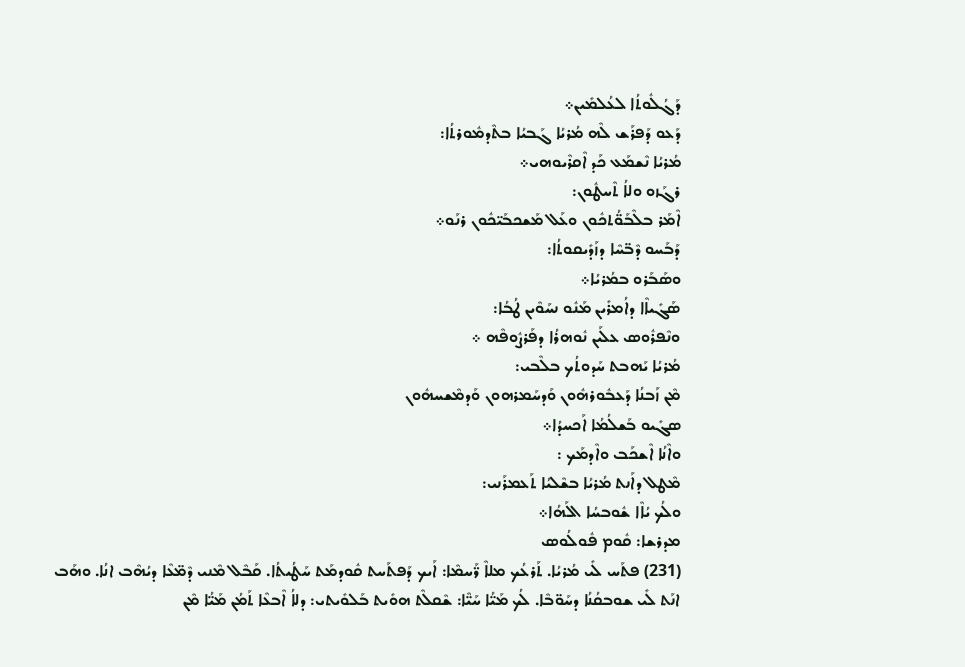ܕܰܓܳܠܽܘܬܳܐ ܠܥܳܠܡܺܝܢ܀
ܕܰܥܘ ܕܰܦܪܰܫ ܠܶܗ ܡܳܪܝܳܐ ܓܰܒܝܳܐ ܒܬܶܕܡܽܘܪܬܳܐ:
ܡܳܪܝܳܐ ܢܶܫܡܰܥ ܟܰܕ ܐܶܩܪܶܝܘܗܝ܀
ܪܓܰܙܘ ܘܠܐܳ ܬܶܚܛܽܘܢ:
ܐܶܡܰܪ ܒܠܶܒܰܘ̈ܳܬܟܽܘܢ ܘܥܰܠ ܡܰܫܟܒܰܝ̈ܟܽܘܢ ܪܢܰܘ܀
ܕܰܒܰܚܘ ܕܶܒ̈ܚܶܐ ܕܙܰܕܺܝܩܘܬܳܐ:
ܘܣܰܒܰܪܘ ܒܡܳܪܝܳܐ܀
ܣܰܓܺܝܐܶܐ ܕܐܳܡܪܺܝܢ ܡܰܢܽܘ ܢܚܰܘܶܝܢ ܛܳܒܳܐ:
ܘܢܶܦܪܽܘܣ ܥܠܰܝܢ ܢܽܘܗܪܳܐ ܕܦܰܪܨܽܘܦܶܗ ܀
ܡܳܪܝܳܐ ܝܰܗܒܬ ܚܰܕܘܬܳܟ ܒܠܶܒܝ:
ܡܶܢ ܙܰܒܢܳܐ ܕܰܥܒܽܘܪܗܽܘܢ ܘܰܕܚܰܡܪܗܘܢ ܘܰܕܡܶܫܚܗܽܘܢ
ܣܓܺܝܘ ܒܰܫܠܳܡܳܐ ܐܰܟܚܕܳܐ܀
ܘܐܶܢܳܐ ܐܶܫܟܰܒ ܘܐܶܕܡܰܟ :
ܡܶܛܠ ܕܐܰܢܬ ܡܳܪܝܳܐ ܒܫܶܠܝܳܐ ܬܰܥܡܪܰܢܝ:
ܘܠܳܟ ܝܳܐܶܐ ܫܽܘܒܚܳܐ ܐܠܰܗܳܐ܀
ܡܕܪܫܐ: ܩܽܘܡ ܦܽܘܠܳܘܣ
(231) ܦܬܰܚ ܠܺܝ ܡܳܪܝܳܐ. ܬܰܪܥܳܟ ܡܠܐܶ ܪ̈ܰܚܡܶܐ: ܐܰܝܟ ܕܰܦܬܰܚܬ ܩܽܘܕܡܰܬ ܚܰܛܳܝܬܳܐ. ܩܰܒܶܠ ܡܶܢܝ ܕܶܡ̈ܥܶܐ ܕܝܳܗܶܒ ܐܢܳܐ. ܘܗܰܒ ܐܢܰܬ ܠܺܝ ܫܘܒܩܳܢܳܐ ܕܚܰܘ̈ܒܶܐ. ܠܳܟ ܡܰܝ̈ܳܐ ܚܰܝ̈ܶܐ: ܫܶܩܠܶܬ ܗܘܺܝܬ ܒܰܠܘܺܝܬܝ: ܕܠܐܳ ܐܶܒܥܶܐ ܬܰܡܳܢ ܡܰܝ̈ܳܐ ܡܶܢ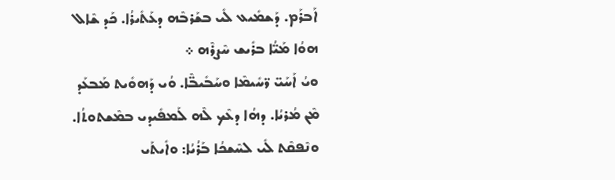ܐܰܒܪܰܡ. ܕܰܫܡܺܝܥ ܠܺܝ ܒܫܰܪܒܶܗ ܕܥܰܬܺܝܪܳܐ. ܟܰܕ ܫܶܐܠ ܗܘܳܐ ܡܰܝ̈ܳܐ ܒܪܺܝܫ ܚܶܨܪܶܗ ܀
ܘܝܳ ܐܰܚܰܝ̈ ܪ̈ܚܺܝܡܶܐ ܘܚܰܒܺܝܒ̈ܶܐ. ܘܳܝ ܕܰܗܘܺܝܬ ܡܰܒܥܰܕ ܡܶܢ ܡܳܪܝܳܐ. ܕܗܳܐ ܕܥܶܟ ܠܶܗ ܠܰܡܦܺܝܕܝ ܒܡܶܫܬܘܬܳܐ. ܘܢܶܦܩܶܬ ܠܺܝ ܠܚܶܫܟܳܐ ܒܰܪܳܝܳܐ: ܘܐܺܝܬܰܝ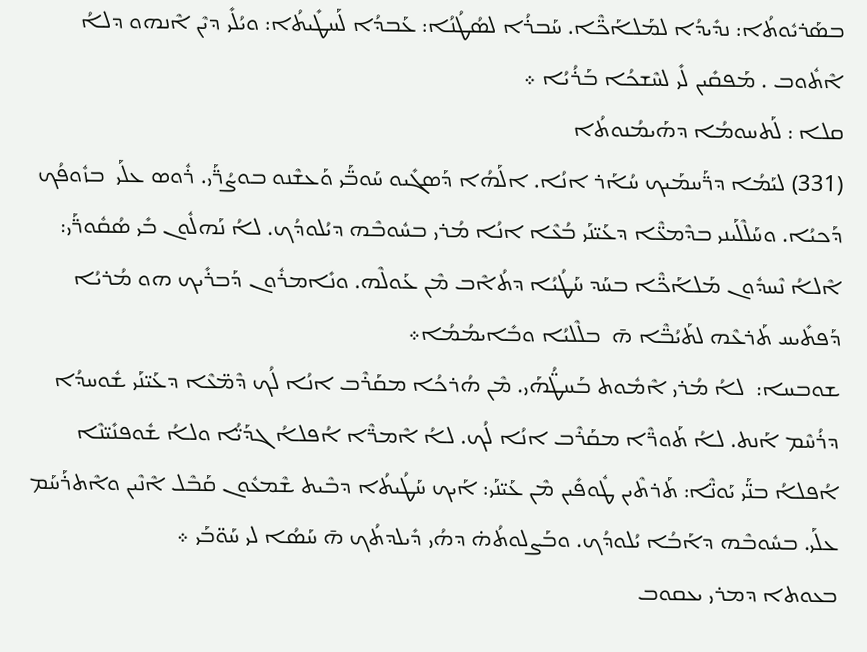ܒܣܰܪܝܽܘܬܳܐ: ܢܕܺܝܕܳܐ ܠܡܰܠܐܰܟ̈ܶܐ. ܚܰܒܪܳܐ ܠܣܳܛܳܢܳܐ: ܥܰܒܕܳܐ ܠܰܚܛܺܝܬܳܐ: ܘܝܳܠܺܝ ܕܝܶܢ ܐܶܢܗܘ ܕܠܐܳ ܐܶܬܽܘܒ . ܡܰܦܩܺܝܢ ܠܺܝ ܠܚܶܫܟܳܐ ܒܰܪܳܝܳܐ ܀
ܩܠܐ : ܠܰܬܚܘܡܳܐ ܕܗܰܝܡܳܢܘܬܳܐ
(331) ܠܝܰܡܳܐ ܕܪ̈ܰܚܡܰܝܟ ܚܳܐܰܪ ܐܢܳܐ. ܐܠܰܗܳܐ ܕܰܣܓܺܝܘ ܚܰܘܒ̈ܰܝ ܘܰܥܫܶܢܘ ܒܘܨܳܪ̈ܰܝ. ܪܽܘܣ ܥܠܰܝ  ܒܙܽܘܦܳܟ ܕܰܟܝܳܐ. ܘܚܰܠܶܠܰܝܢܝ ܒܕܶܡܥ̈ܶܐ ܕܥܰܝ̈ܢܰܝ ܒܳܥܶܐ ܐܢܳܐ ܡܳܪܝ ܒܚܽܘܒܶܗ ܕܝܳܠܘܕܳܟ. ܠܐܳ ܢܰܗܠܽܘܢ ܒܺܝ ܣܳܩܽܘܪ̈ܰܝ: ܐܶܠܐܳ ܢܶܚܕܽܘܢ ܡܰܠܐܰܟ̈ܶܐ ܒܚܰܕ ܚܰܛܳܝܳܐ ܕܬܳܐܶܒ ܡܶܢ ܥܰܘܠܶܗ. ܘܢܺܐܡܪܽܘܢ ܕܰܒܪܺܝܟ ܗܘ ܡܳܪܝܳܐ ܕܰܦܬܺܝܚ ܬܰܪܥܶܗ ܠܬܰܝܳܒ̈ܶܐ ܗ̄  ܒܠܶܠܝܳܐ ܘܒܺܐܝܡܳܡܳܐ܀
ܫܘܒܚܐ:  ܠܐܳ ܡܳܪܝ ܐܶܡܽܘܬ ܒܰܚܛ̈ܳܗܰܝ. ܡܶܢ ܗܳܪܟܳܐ ܡܩܰܪܶܒ ܐܢܳܐ ܠܳܟ ܕܶܡ̈ܥܶܐ ܕܥܰܝ̈ܢܰܝ ܫܽܘܚܕܳܐ ܕܪܳܚܶܡ ܐܰܢܬ. ܠܐܳ ܬܰܘܪ̈ܶܐ ܡܩܰܪܶܒ ܐܢܳܐ ܠܳܟ. ܠܐܳ ܐܶܡܪ̈ܶܐ ܐܳܦܠܐܳ ܓܕܰܝ̈ܳܐ ܘܠܐܳ ܫܽܘܦܢܺܝ̈ܢܶܐ ܐܳܦܠܐܳ ܒܢ̈ܰܝ ܝܰܘܢ̈ܶܐ: ܬܰܪܬܶܝܢ ܛܽܘܦܺܝܢ ܡܶܢ ܥܰܝ̈ܢܰܝ: ܐܰܝܟ ܚܰܛܳܝܬܳܐ ܕܒܶܝܬ ܫܶܡܥܽܘܢ ܩܰܒܶܠ ܐܶܢܶܝܢ ܘܐܶܬܪܰܚܰܡ ܥܠܰܝ. ܒܚܽܘܒܶܗ ܕܐܰܒܳܐ ܝܳܠܘܕܳܟ. ܘܒܰܨܠܘܬܳܗ̇ ܕܗܳܝ ܕܺܝܠܕܬܳܟ ܗ̄ ܚܰܣܳܐ ܠܝ ܚܰܘ̈ܒܰܝ ܀
ܒܥܘܬܐ ܕܡܪܝ ܝܥܩܘܒ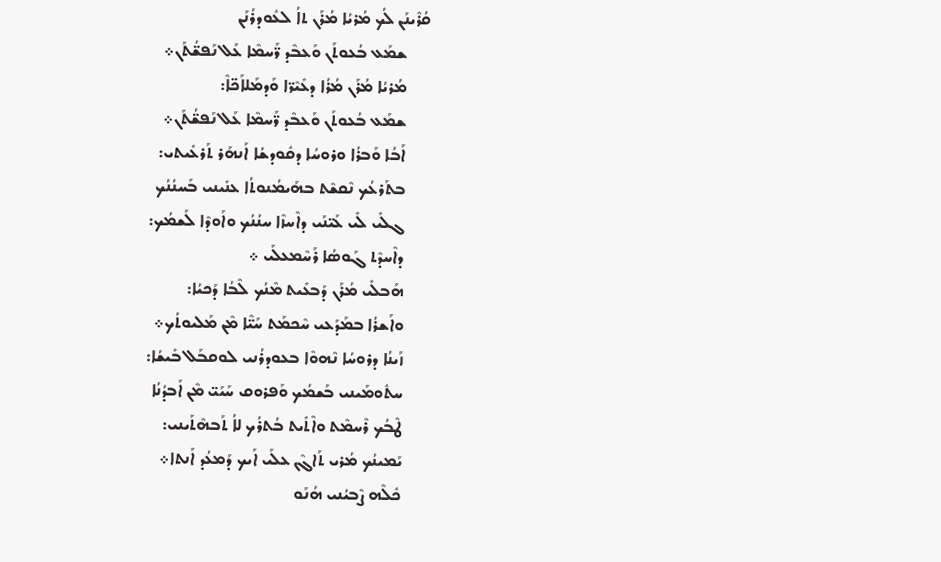ܩܳܪܶܝܢܰܢ ܠܳܟ ܡܳܪܝܳܐ ܡܳܪܰܢ ܬܐܳ ܠܥܽܘܕܪܳܢܰܢ
      ܫܡܰܥ ܒܳܥܘܬܰܢ ܘܰܥܒܶܕ ܪ̈ܰܚܡܶܐ ܥܰܠ ܢܰܦܫ̈ܳܬܰܢ܀
      ܡܳܪܝܳܐ ܡܳܪܰܢ ܡܳܪܳܐ ܕܥܺܝܶܪ̈ܐ ܘܰܕܡܰܠܐܰܟ̈ܐܶ:
      ܫܡܰܥ ܒܳܥܘܬܰܢ ܘܰܥܒܶܕ ܪ̈ܰܚܡܶܐ ܥܰܠ ܢܰܦܫ̈ܳܬܰܢ܀
      ܐܰܒܳܐ ܘܰܒܪܳܐ ܘܪܘܚܳܐ ܕܩܽܘܕܫܳܐ ܐܰܢܗܰܪ ܬܰܪܥܺܝܬܝ:
      ܒܬܰܪܥܳܟ ܢܶܩܫܶܬ ܒܗܰܝܡܳܢܘܬܳܐ ܥܢܺܝܢܝ ܒܰܚܢܳܢܳܟ
      ܓܠܺܝ ܠܺܝ ܥܰܝ̈ܢܰܝ ܕܐܶܚܙܶܐ ܚܢܳܢܳܟ ܘܐܰܘܕܶܐ ܠܰܫܡܳܟ:
      ܕܐܶܚܕܶܬ ܓܰܘܣܳܐ ܪܰܚܶܡܥܠܰܝ ܀
      ܗܰܒܠܺܝ ܡܳܪܰܢ ܕܰܒܥܺܝܬ ܡܶܢܳܟ ܠܶܒܳܐ ܕܰܟܝܳܐ:
      ܘܐܰܫܪܳܐ ܒܡܰܕܰܥܝ ܚܶܟܡܰܬ ܚܰܝ̈ܶܐ ܡܶܢ ܡܰܠܝܘܬܳܟ܀
      ܙܰܝܢܳܐ ܕܪܘܚܳܐ ܢܶܗܘܶܐ ܒܥܘܕܪܳܢܝ ܠܘܩܒܰܠ ܒܺܝܫܳܐ:
      ܚܬܽܘܡܰܝܢܝ ܒܰܫܡܳܟ ܘܰܦܪܘܩ ܚܰܝܰܝ̈ ܡܶܢ ܐܰܒܕܳܢܳܐ
      ܛܶܒܳܟ ܪܶܚܡܶܬ ܘܐܶܬܺܝܬ ܒܳܬܪܳܟ ܠܐܳ ܬܰܒܗܶܬܰܝܢܝ:
      ܝܰܡܝܢܳܟ ܡܳܪܝ ܬܰܐܓܶܢ ܥܠܰܝ ܐܰܝܟ ܕܰܡܥܳܕ ܐܰܢܬܐ܀
      ܟܽܠܶܗ ܨܶܒܝܳܢܝ ܗܳܢܰܘ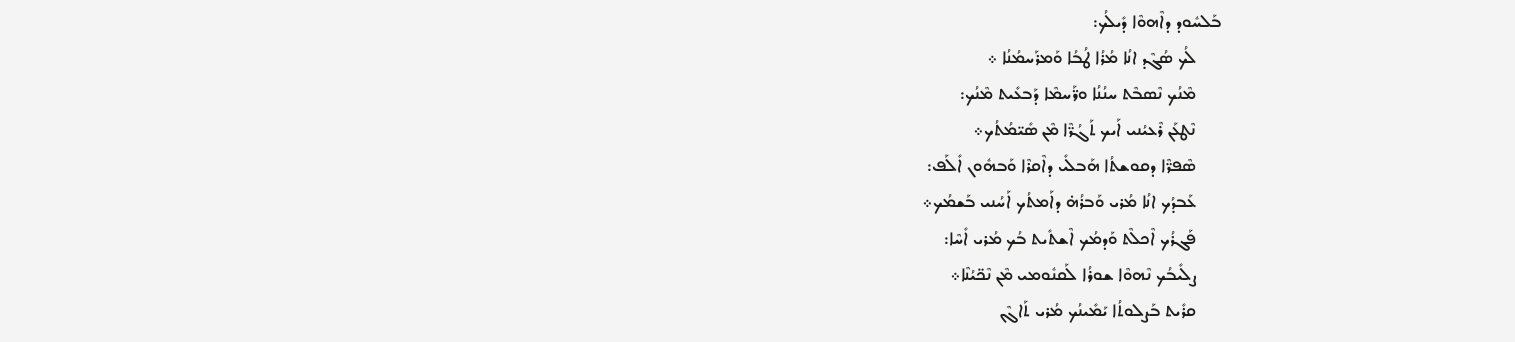ܒܰܠܚܽܘܕ ܕܐܶܗܘܶܐ ܕܺܝܠܳܟ:
      ܠܳܟ ܣܳܓܶܕ ܐܢܳܐ ܡܳܪܳܐ ܛܳܒܳܐ ܘܰܡܪܰܚܡܳܢܳܐ ܀
      ܡܶܢܳܟ ܢܶܣܒܶܬ ܚܢܳܢܳܐ ܘܪ̈ܰܚܡܶܐ ܕܰܒܥܺܝܬ ܡܶܢܳܟ:
      ܢܶܛܥܰܢ ܪܶܥܝܳܢܝ ܐܰܝܟ ܬܰܓܳܪ̈ܶܐ ܡܶܢ ܣܺܝ̈ܡܳܬܳܟ܀
      ܣܶܦܪ̈ܶܐ ܕܩܘܫܬܳܐ ܗܰܒܠܺܝ ܕܐܶܩܪܶܐ ܘܰܒܗܽܘܢ ܐܺܠܰܦ:
      ܥܰܒܕܳܟ ܐܢܳܐ ܡܳܪܝ ܘܰܒܪܳܗ̇ ܕܐܰܡܬܳܟ ܐܰܚܳܢܝ ܒܰܫܡܳܟ܀
      ܦܰܓܪܳܟ ܐܶܟܠܶܬ ܘܰܕܡܳܟ ܐܶܫܬܺܝܬ ܒܳܟ ܡܳܪܝ ܐܺܚܶܐ:
      ܨܠܺܝܒܳܟ ܢܶܗܘܶܐ ܫܘܪܳܐ ܠܰܩܢܽܘܡܝ ܡܶܢ ܢܶܟ̈ܝܳܢܶܐ܀
      ܩܪܺܝܬ ܒܰܨܠܘܬܳܐ ܝܰܡܺܝܢܳܟ ܡܳܪܝ ܬܰܐܓܶܢ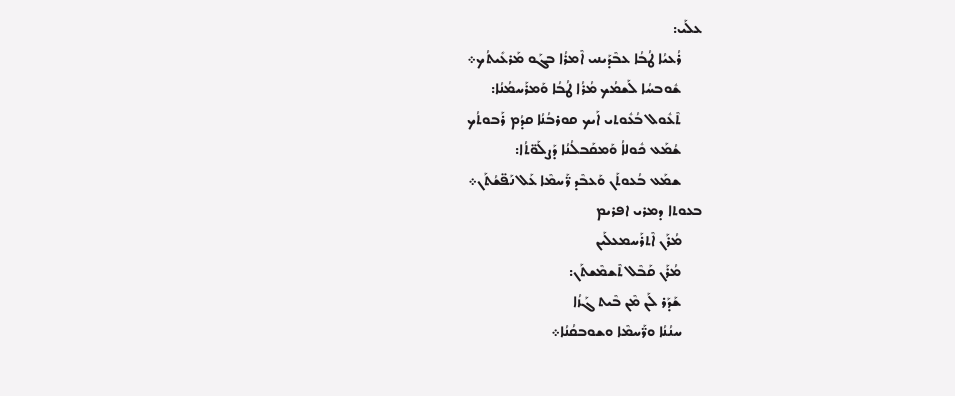ܥܠܰܝ:
      ܪܳܥܝܳܐ ܛܳܒܳܐ ܥܒܶܕܰܝܢܝ ܐܶܡܪܳܐ ܒܓܰܘ ܡܰܪܥܺܝܬܳܟ܀
      ܫܽܘܒܚܳܐ ܠܰܫܡܳܟ ܡܳܪܳܐ ܛܳܒܳܐ ܘܰܡܪܰܚܡܳܢܳܐ:
      ܬܶܥܽܘܠ ܒܳܥܽܘܬܝ ܐܰܝܟ ܩܘܪܒܳܢܳܐ ܩܕܳܡ ܪܰܒܘܬܳܟ
      ܫܳܡܰܥ ܟܽܘܠܐܳ ܘܰܡܩܰܒܠܳܢܳܐ ܕܰܨܠܰܘ̈ܬܳܐ:
      ܫܡܰܥ ܒܳܥܘܬܰܢ ܘܰܥܒܶܕ ܪ̈ܰܚܡܶܐ ܥܰܠ ܢܰܦ̈ܫܳܬܰܢ܀
ܒܥܘܬܐ ܕܡܪܝ ܐܦܪܝܡ
      ܡܳܪܰܢ ܐܶܬܪܰܚܡܥܠܰܝܢ
      ܡܳܪܰܢ ܩܰܒܶܠ ܬܶܫܡܶܫܬܰܢ:
      ܫܰܕܰܪ ܠܰܢ ܡܶܢ ܒܶܝܬ ܓܰܙܳܐ
      ܚܢܳܢܳܐ ܘܪ̈ܰܚܡܶܐ ܘܫܘܒܩܳܢܳܐ܀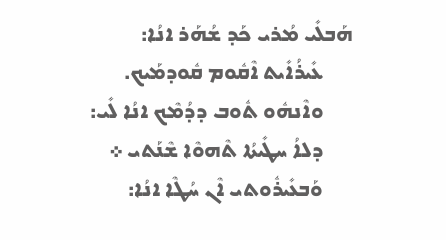ܗܰܒܠܺܝ ܡܳܪܝ ܟܰܕ ܫܳܗܰܪ ܐܢܳܐ:
      ܥܺܝܪܳܐܺܝܬ ܐܶܩܽܘܡ ܩܽܘܕܡܰܝܟ.
      ܘܐܶܢܗܽܘ ܬܽܘܒ ܕܕܳܡܶܟ ܐܢܳܐ ܠܺܝ:
      ܕܠܐܳ ܚܛܺܝܬܳܐ ܬܶܗܘܶܐ ܫܶܢܰܬܝ ܀
      ܘܰܒܥܺܝܪܽܘܬܝ ܐܶܢ ܚܳܛܶܐ ܐܢܳܐ: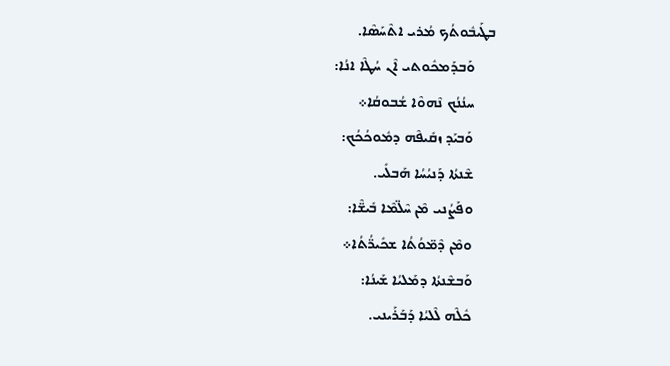ܒܛܰܝܒܽܘܬܳܟ ܡܳܪܝ ܐܬܶܚܰܣܶܐ.
      ܘܰܒܕܰܡܟܽܘܬܝ ܐܶܢ ܚܳܛܶܐ ܐܢܳܐ:
      ܚܢܳܢܳܟ ܢܶܗܘܶܐ ܫܳܒܘܩܳܐ܀
      ܘܰܒܝܰܕ ܙܩܺܝܦܶܗ ܕܡܽܘܟܳܟܳܟ:
      ܫܶܢܬܳܐ ܕܰܢܝܳܚܳܐ ܗܰܒܠܺܝ.
      ܘܦܰܨܳܢܝ ܡܶܢ ܚܶܠ̈ܡܶܐ ܒܺܝܫ̈ܶܐ:
      ܘܡܶܢ ܕܶܡ̈ܘܳܬܳܐ ܫܟܺܝܪ̈ܳܬܳܐ܀
      ܘܰܒܫܶܢܬܳܐ ܕܡܰܠܝܳܐ ܫܰܝܢܳܐ:
      ܟܽܠܶܗ ܠܶܠܝܳܐ ܕܰܒܰܪܰܝܢܝ.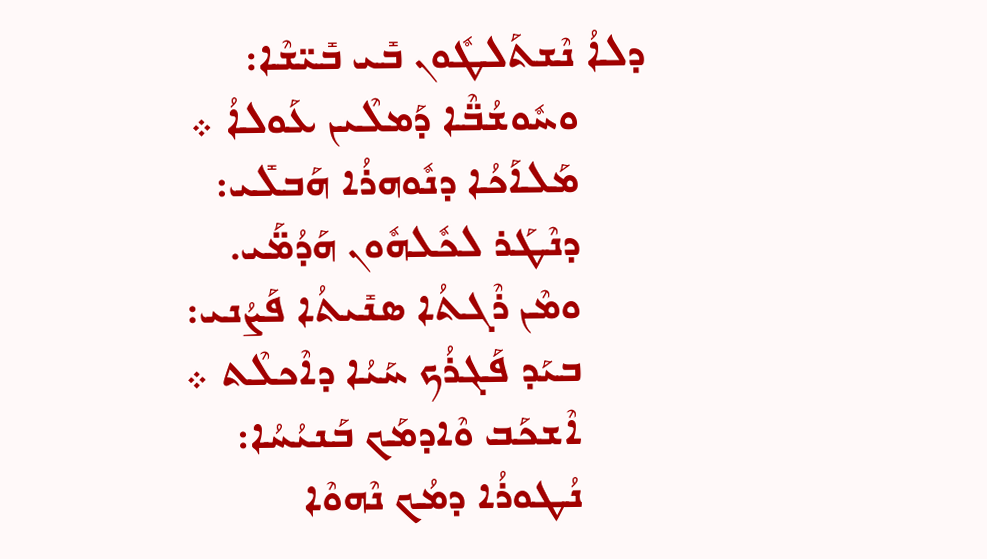ܕܠܐܳ ܢܶܫܬܰܠܛܽܘܢ ܒܺܝ ܒܺܝ̈ܫܶܐ:
      ܘܚܽܘܫܳܒ̈ܶܐ ܕܰܡܠܶܝܢ ܥܰܘܠܐܳ ܀
      ܡܰܠܐܰܟܳܐ ܕܢܽܘܗܪܳܐ ܗܰܒܠܺܝ:
      ܕܢܶܛܰܪ ܠܟܽܠܗܽܘܢ ܗܰܕܳܡ̈ܰܝ.
      ܘܡܶܢ ܪܶܓܬܳܐ ܣܢܺܝܬܳܐ ܦܰܨܳܢܝ:
      ܒܝܰܕ ܦܰܓܪܳܟ ܚܰܝܳܐ ܕܐܶܟܠܶܬ ܀
      ܐܶܫܟܰܒ ܘܶܐܕܡܰܟ ܒܰܢܝܳܚܳܐ:
      ܢܳܛܘܪܳܐ ܕܡܳܟ ܢܶܗܘܶܐ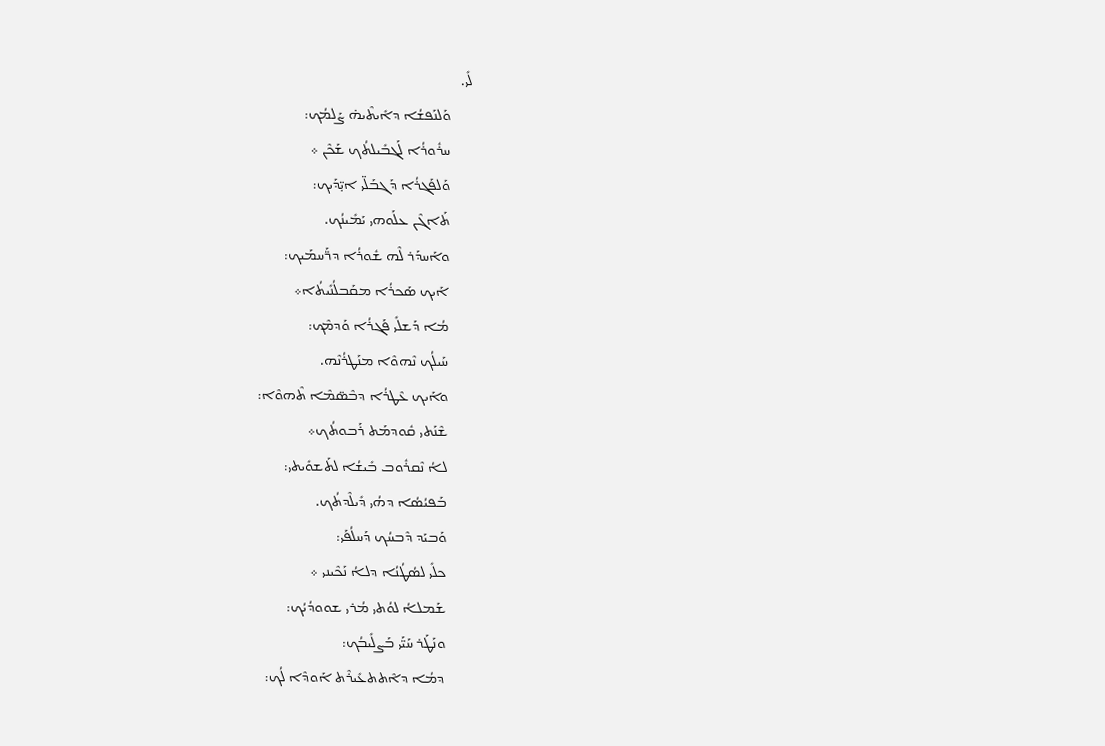ܠܺܝ.
      ܘܰܠܢܰܦܫܳܐ ܕܐܺܝܬܶܝܗ̇ ܨܰܠܡܳܟ:
      ܚܪܽܘܪܳܐ ܠܰܓܒܺܝܠܬܳܟ ܫܰܟܶܢ ܀
      ܘܰܠܦܰܓܪܳܐ ܕܰܓܒܰܠ̈ܝ ܐܝ̣̈ܕܰܝܟ:
      ܬܰܐܓܶܢ ܥܠܰܘܗܝ ܝܰܡܺܝܢܳܟ.
      ܘܐܰܚܕܰܪ ܠܶܗ ܫܽܘܪܳܐ ܕܪ̈ܰܚܡܰܝܟ:
      ܐܰܝܟ ܣܰܟܪܳܐ ܡܩܰܒܠܳܢܺܝܬܳܐ܀
      ܡܳܐ ܕܰܫܠܺܝ ܦܰܓܪܳܐ ܘܰܕܡܶܟ:
      ܚܰܝܠܳܟ ܢܶܗܘܶܐ ܡܢܰܛܪܳܢܶܗ.
      ܘܐܰܝܟ ܥܶܛܪܳܐ ܕܒܶܣ̈ܡܶܐ ܬܶܗܘܶܐ:
      ܫܶܢܰܬܝ ܩܽܘܕܡܰܬ ܪܰܒܘܬܳܟ܀
      ܠܐܳ ܢܶܩܪܽܘܒ ܒܺܝܫܳܐ ܠܬܰܫܘܺܝܬܝ:
      ܒܰܦܝܳܣܳܐ ܕܗܳܝ ܕܺܝܠܶܕܬܳܟ.
      ܘܰܒܝܰܕ ܕܶܒܚܳܟ ܕܰܚܠܳܦܰܝ:
      ܟܠܺܝ ܠܣܳܛܳܢܳܐ ܕܠܐܳ ܢܰܟܶܝܢܝ ܀
      ܫܰܡܠܐܳ ܠܘܳܬܝ ܡܳܪܝ ܫܘܘܕܳܝܳܟ:
      ܘܢܰܛܰܪ ܚܰܝ̈ܰܝ ܒܰܨܠܺܝܒܳܟ:
      ܕܡܳܐ ܕܐܶܬܬܥܺܝܪܶܬ ܐܰܘܕܶܐ ܠܳܟ: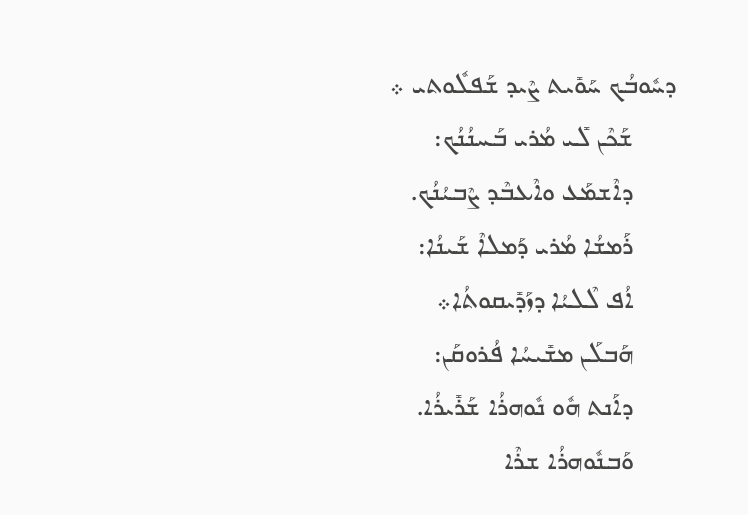ܕܚܽܘܒܳܟ ܚܰܘܺܝܬ ܨܶܝܕ ܫܰܦܠܽܘܬܝ ܀
      ܫܰܟܶܢ ܠܺܝ ܡܳܪܝ ܒܰܚܢܳܢܳܟ:
      ܕܐܶܫܡܰܥ ܘܐܶܥܒܶܕ ܨܶܒܝܳܢܳܟ.
      ܪܰܡܫܳܐ ܡܳܪܝ ܕܰܡܠܐܶ ܫܰܝܢܳܐ:
      ܐܳܦ ܠܶܠܝܳܐ ܕܙܰܕܺܝܩܘܬܳܐ܀
      ܗܰܒܠܰܢ ܡܫܺܝܚܳܐ ܦܳܪܘܩܰܢ:
      ܕܐܰܢܬ ܗܽܘ ܢܽܘܗܪܳܐ ܫܰܪܺܝܪܳܐ.
      ܘܰܒܢܽܘܗܪܳܐ ܫܪܶܐ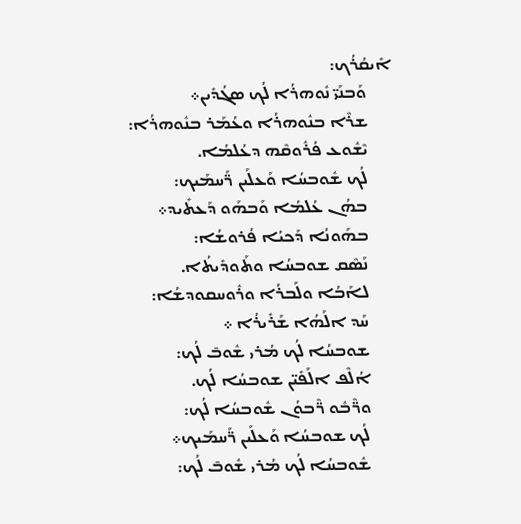ܐܺܝܩܳܪܳܟ:
      ܘܰܒܢܰܝ̈ ܢܽܘܗܪܳܐ ܠܳܟ ܣܓܳܕܺܝܢ܀
      ܫܪܶܐ ܒܢܽܘܗܪܳܐ ܘܥܳܡܰܪ ܒܢܽܘܗܪܳܐ:
      ܝܶܫܽܘܥ ܦܳܪܽܘܩܶܗ ܕܥܳܠܡܳܐ.
      ܠܳܟ ܫܽܘܒܚܳܐ ܘܰܥܠܰܝܢ ܪ̈ܰܚܡܰܝܟ:
      ܒܗܳܢ ܥܳܠܡܳܐ ܘܰܒܗܰܘ ܕܰܥܬܺܝܕ܀
      ܒܗܰܘܢܳܐ ܕܰܟܝܳܐ ܦܳܪܘܫܳܐ:
      ܢܰܣܶܩ ܫܘܒܚܳܐ ܘܬܰܘܕܺܝܬܳܐ.
      ܠܐܰܒܳܐ ܘܠܰܒܪܳܐ ܘܪܽܘܚܩܘܕܫܳܐ:
      ܚܰܕ ܐܠܰܗܳܐ ܫܰܪܺܝܪܳܐ ܀
      ܫܘܒܚܳܐ ܠܳܟ ܡܳܪܝ ܫܽܘܒ̄ ܠܳܟ:
      ܐܳܠܶܦ ܐܠܰܦܺܝ̈ܢ ܫܘܒܚܳܐ ܠܳܟ.
      ܘܪ̈ܶܒܽܘ ܪ̈ܶܒܘܳܢ ܫܽܘܒܚܳܐ ܠܳܟ:
      ܠܳܟ ܫܘܒܚܳܐ ܘܰܥܠܰܝܢ ܪ̈ܰܚܡܰܝܟ܀
      ܫܽܘܒܚܳܐ ܠܳܟ ܡܳܪܝ ܫܽܘܒ̄ ܠܳܟ: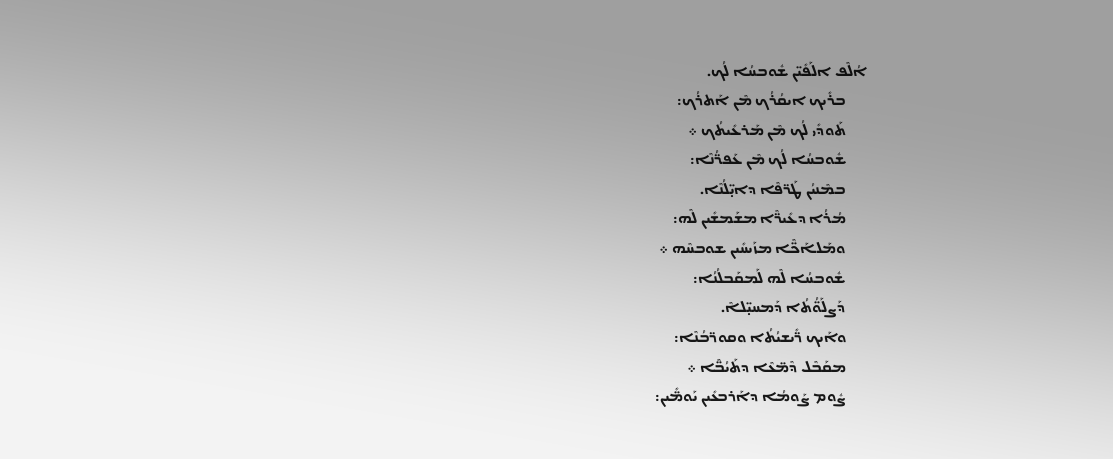ܐܳܠܶܦ ܐܠܰܦܺܝ̈ܢ ܫܽܘܒܚܳܐ ܠܳܟ.
      ܒܪܺܝܟ ܐܝܩܳܪܳܟ ܡܶܢ ܐܰܬܪܳܟ:
      ܬܰܘܕܺܝ ܠܳܟ ܡܶܢ ܡܰܪܥܺܝܬܳܟ ܀
      ܫܽܘܒܚܳܐ ܠܳܟ ܡܶܢ ܥܰܦܪ̈ܳܢܶܐ:
      ܒܡܶܢܝܳܢ ܛܰܪ̈ܦܶܐ ܕܐܝ̣̈ܠܳܢܶܐ.
      ܡܳܪܳܐ ܕܥܺܝܪ̈ܶܐ ܡܫܰܡܫܺܝܢ ܠܶܗ:
      ܘܡܰܠܐܰܟ̈ܶܐ ܡܙܰܝܚܺܝܢ ܫܘܒܚܶܗ ܀
      ܫܽܘܒܚܳܐ ܠܶܗ ܠܰܡܩܰܒܠܳܢܳܐ:
      ܕܰܨܠܰܘ̈ܳܬܳܐ ܕܰܡܚܝ̣̈ܠܐܶ.
      ܘܐܰܝܟ ܪ̈ܺܝܫܝܳܬܳܐ ܘܩܘܪ̈ܒܳܢܶܐ:
      ܡܩܰܒܶܠ ܕܶܡ̈ܥܶܐ ܕܬܰܝܳܒ̈ܶܐ ܀
      ܨܽܘܡ ܨܰܘܡܳܐ ܕܐܰܪܒܥܺܝܢ ܝܰܘܡ̈ܺܝܢ: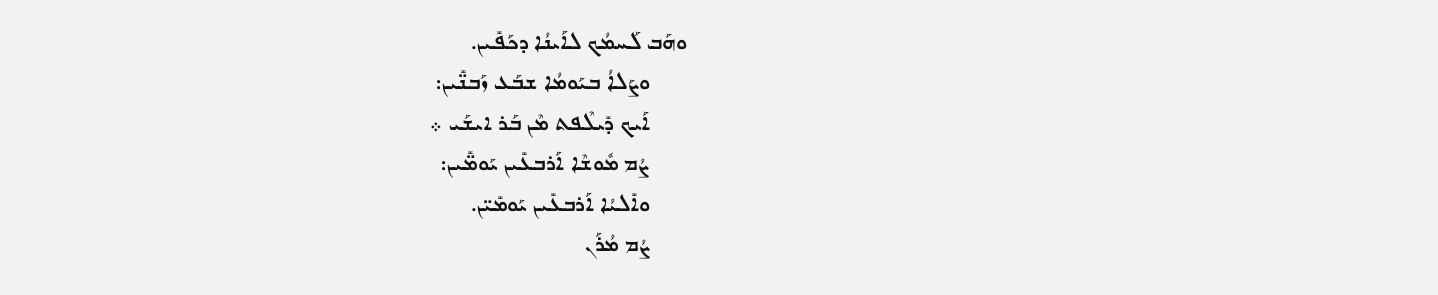ܘܗܰܒ ܠܰܚܡܳܟ ܠܐܰܝܢܳܐ ܕܟܰܦܺܝܢ.
      ܘܨܰܠܐܳ ܒܝܰܘܡܳܐ ܫܒܰܥ ܙܰܒܢ̈ܺܝܢ:
      ܐܰܝܟ ܕܺܝܠܶܦܬ ܡܶܢ ܒܰܪ ܐܝܫܰܝ ܀
      ܨܳܡ ܡܽܘܫܶܐ ܐܰܪܒܥܺܝܢ ܝܰܘܡ̈ܺܝܢ:
      ܘܐܺܠܝܳܐ ܐܰܪܒܥܺܝܢ ܝܰܘܡܺܝ̈ܢ.
      ܨܳܡ ܡܳܪܰܢ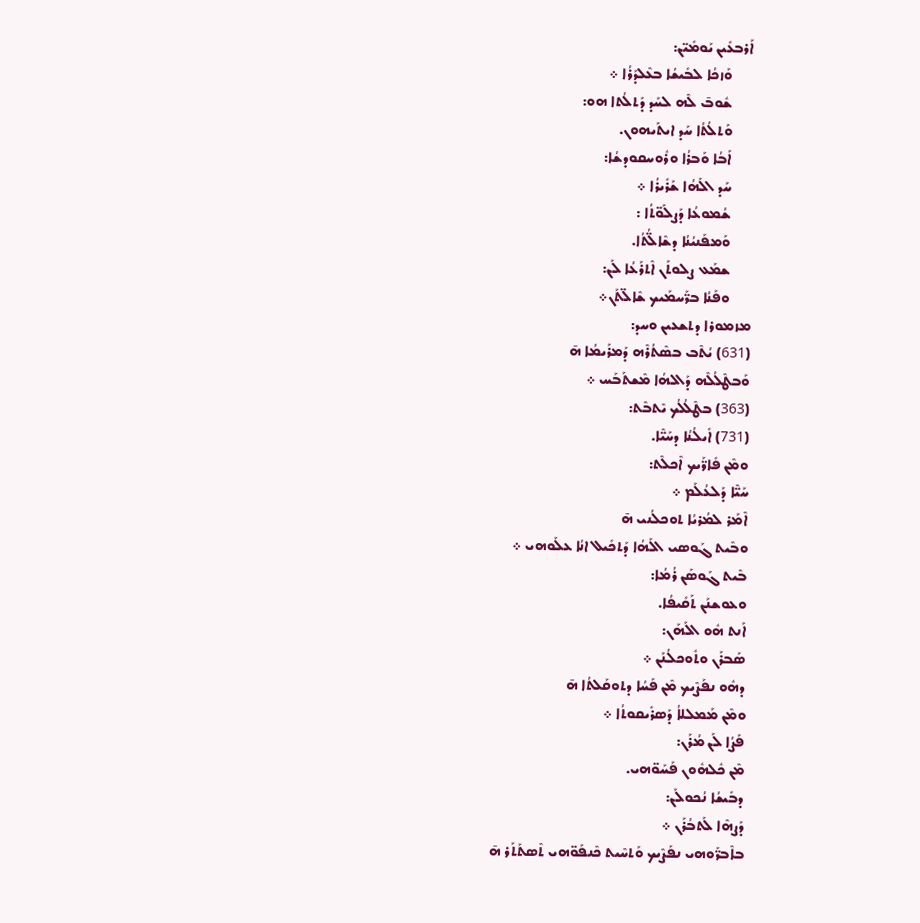ܐܰܪܒܥܺܝܢ ܝܰܘܡܺܝ̈ܢ:
      ܘܰܙܟܳܐ ܠܒܺܝܫܳܐ ܒܥܶܠܕܰܪܳܐ ܀
      ܫܽܘܒ̄ ܠܶܗ ܠܚܰܕ ܕܰܬܠܳܬܐ ܗܘ:
      ܘܰܬܠܳܬܳܐ ܚܰܕ ܐܝܬܰܝܗܘܢ.
      ܐܰܒܳܐ ܘܰܒܪܳܐ ܘܪܽܘܚܩܘܕܫܳܐ:
      ܚܰܕ ܐܠܰܗܳܐ ܫܰܪܺܝܪܳܐ ܀
      ܫܳܡܘܥܳܐ ܕܰܨܠܰܘ̈ܬܳܐ :
      ܘܰܡܦܰܢܝܳܢܳܐ ܕܫܶܐܠ̈ܳܬܳܐ.
      ܫܡܰܥ ܨܠܘܬܰܢ ܐܶܬܪܰܥܳܐ ܠܰܢ:
      ܘܦܰܢܳܐ ܒܪ̈ܰܚܡܰܝܟ ܫܶܐܠ̈ܬܰܢ܀
ܡܙܡܘܪܐ ܕܬܫܥܝܢ ܘܚܕ:
(631) ܝܳܬܶܒ ܒܣܶܬܳܪܶܗ ܕܰܡܪܰܝܡܳܐ ܗ̄
ܘܰܒܛܶܠܳܠܶܗ ܕܰܐܠܗܳܐ ܡܶܫܬܰܒܰܚ ܀
(363) ܒܛܶܠܳܠܳܟ ܝܶܬܒܶܬ:
(731) ܐܺܝܠܳܢܳܐ ܕܚܰܝ̈ܶܐ.
ܘܡܶܢ ܦܺܐܪ̈ܰܝܟ ܐܶܟܠܶܬ:
ܚܰܝ̈ܶܐ ܕܰܠܥܳܠܰܡ ܀
ܐܶܡܰܪ ܠܡܳܪܝܳܐ ܬܘܟܠܳܢܝ ܗ̄
ܘܒܶܝܬ ܓܰܘܣܝ ܐܠܰܗܳܐ ܕܰܬܟܺܝܠ ܐܢܳܐ ܥܠܰܘܗܝ ܀
ܒܶܝܬ ܓܰܘܣܰܢ ܪܳܡܳܐ:
ܘܥܘܫܢܰܢ ܬܰܩܺܝܦܳܐ.
ܐܰܢܬ ܗܽܘ ܐܠܰܗܰܢ:
ܣܰܒܪܰܢ ܘܬܽܘܟܠܳܢܰܢ ܀
ܕܗܽܘ ܢܦܰܨܶܝܟ ܡܶܢ ܦܰܚܳܐ ܕܬܘܩܰܠܬܳܐ ܗ̄
ܘܡܶܢ ܡܰܡܠܠܐܳ ܕܰܣܪܺܝܩܘܬܳܐ ܀
ܦܰܨܳܐ ܠܰܢ ܡܳܪܰܢ:
ܡܶܢ ܟܽܠܗܽܘܢ ܦܰܚܰܘ̈ܗܝ.
ܕܒܺܝܫܳܐ ܢܳܟܘܠܰܢ:
ܕܰܨܗܶܐ ܠܰܬܒܳܪܰܢ ܀
ܒܐܶܒܪ̈ܰܘܗܝ ܢܦܰܨܶܝܟ ܘܰܬܚܶܝܬ ܟܶܢܦܰܘ̈ܗܝ ܬܶܣܬܰܬܰܪ ܗ̄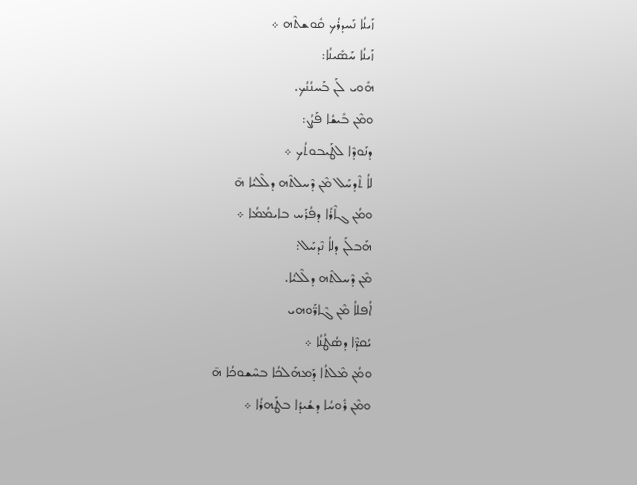ܙܰܝܢܳܐ ܢܰܚܕܪܳܟ ܩܽܘܫܬܶܗ ܀
ܙܰܝܢܳܐ ܚܰܣܺܝܢܳܐ:
ܗܺܘܝ ܠܰܢ ܒܰܚܢܳܢܳܟ.
ܘܡܶܢ ܒܺܝܫܳܐ ܦܰܨܳܢ:
ܕܢܰܘܕܶܐ ܠܛܰܝܒܘܬܳܟ ܀
ܠܐܳ ܬܶܕܚܰܠ ܡܶܢ ܕܶܚܠܬܶܗ ܕܠܶܠܝܳܐ ܗ̄
ܘܡܳܢ ܓܐܶܪܳܐ ܕܦܳܪܰܚ ܒܐܝܡܳܡܳܐ ܀
ܗܰܒܠܰܢ ܕܠܐܳ ܢܶܕܚܰܠ:
ܡܶܢ ܕܶܚܠܬܶܗ ܕܠܶܠܝܳܐ.
ܐܳܦܠܐܳ ܡܶܢ ܓܶܐܪ̈ܰܘܗܝ
ܝܳܩܕ̈ܶܐ ܕܣܳܛܳܢܳܐ ܀
ܘܡܳܢ ܡܶܠܬܳܐ ܕܰܡܗܰܠܟܳܐ ܒܚܶܫܘܟܳܐ ܗ̄
ܘܡܶܢ ܪܽܘܚܳܐ ܕܫܳܝܕܳܐ ܒܛܰܗܪܳܐ ܀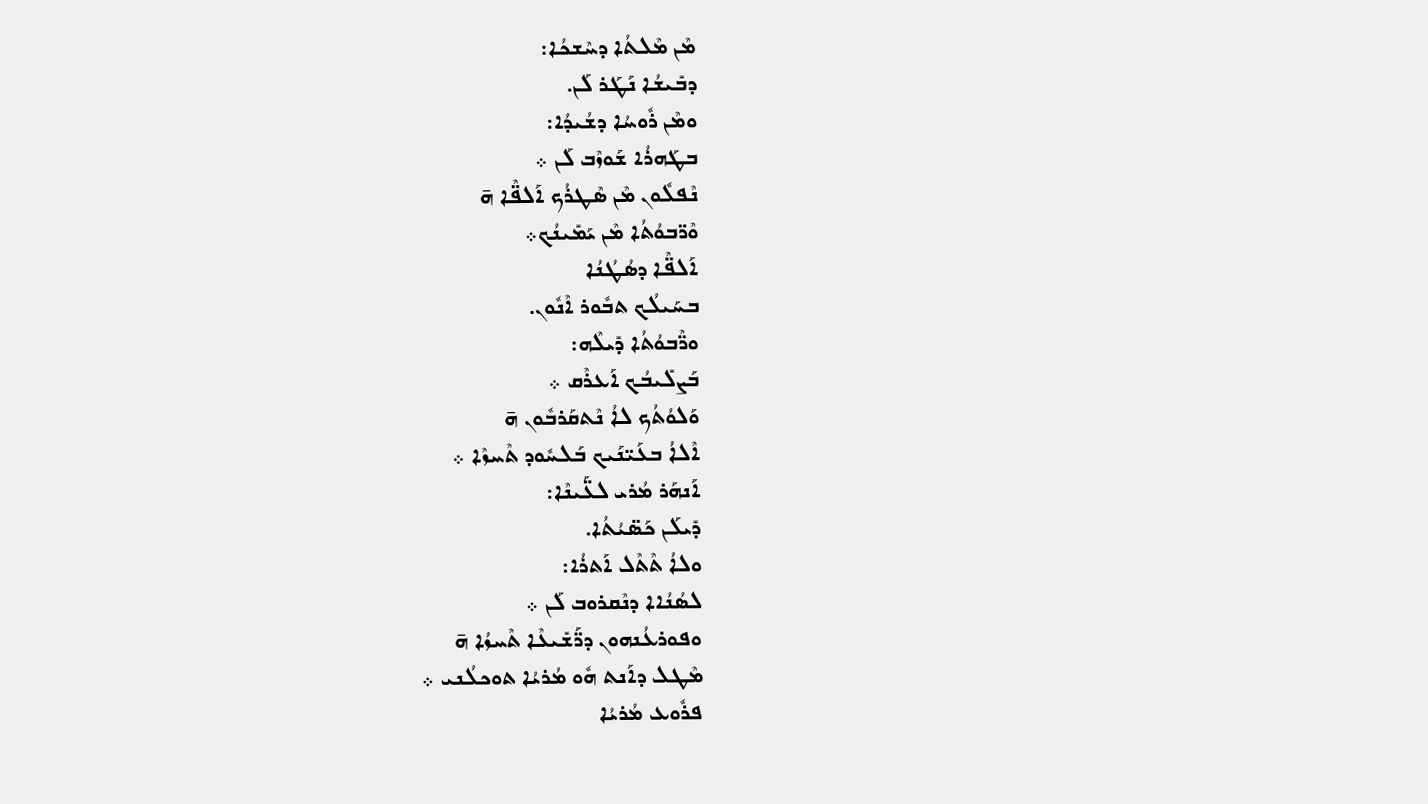ܡܶܢ ܡܶܠܬܳܐ ܕܚܶܫܟܳܐ:
ܕܒܺܝܫܳܐ ܢܰܛܰܪ ܠܰܢ.
ܘܡܶܢ ܪܽܘܚܳܐ ܕܫܳܝܕܳܐ:
ܒܛܰܗܪܳܐ ܫܰܘܙܶܒ ܠܰܢ ܀
ܢܶܦܠܽܘܢ ܡܶܢ ܣܶܛܪܳܟ ܐܰܠܦ̈ܶܐ ܗ̄
ܘܶܪ̈ܒܘܳܬܳܐ ܡܶܢ ܝܰܡܺܝܢܳܟ܀
ܐܰܠܦ̈ܶܐ ܕܣܳܛܳܢܳܐ
ܒܚܰܝܠܳܟ ܬܒܽܘܪ ܐܶܢܽܘܢ.
ܘܪ̈ܶܒܘܳܬܳܐ ܕܺܝܠܶܗ:
ܒܰܨܠܺܝܒܳܟ ܐܰܥܪܶܩ ܀
ܘܰܠܘܳܬܳܟ ܠܐܳ ܢܶܬܩܰܪܒܽܘܢ ܗ̄
ܐܶܠܐܳ ܒܥܰܝ̈ܢܰܝܟ ܒܰܠܚܽܘܕ ܬܶܚܙܶܐ ܀
ܐܰܢܗܰܪ ܡܳܪܝ ܠܥ̈ܰܝܢܶܐ:
ܕܺܝܠܰܢ ܟܰܣ̈ܝܳܬܳܐ.
ܘܠܐܳ ܬܶܬܶܠ ܐܰܬܪܳܐ:
ܠܣܳܢܳܐܐ ܕܢܶܩܪܘܒ ܠܰܢ ܀
ܘܦܘܪܥܳܢܗܘܢ ܕܪ̈ܰܫܺܝܥܶܐ ܬܶܚܙܳܐ ܗ̄
ܡܶܛܠ ܕܐܰܢܬ ܗܽܘ ܡܳܪܝܳܐ ܬܘܟܠܳܢܝ ܀
ܦܪܽܘܥ ܡܳܪܝܳܐ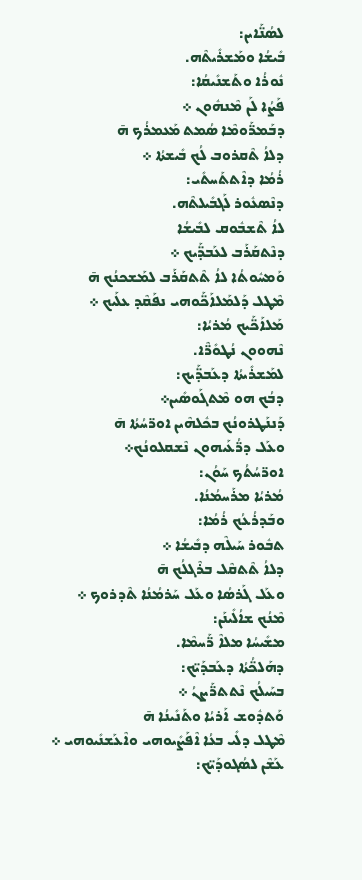ܠܣܳܢ̈ܰܐܝܢ:
ܒܺܝܫܳܐ ܘܡܰܫܪܺܝܬܶܗ.
ܢܽܘܪܳܐ ܘܬܰܫܢܺܝܩܳܐ:
ܦܰܨܳܐ ܠܰܢ ܡܶܢܗܽܘܢ ܀
ܕܒܰܡܪ̈ܰܘܡܶܐ ܣܳܡܬ ܡܰܥܡܪܳܟ ܗ̄
ܕܠܐܳ ܬܶܩܪܘܒ ܠܳܟ ܒܺܝܫܬܳܐ ܀
ܪܳܡܳܐ ܕܐܶܬܬܰܚܬܺܝ:
ܕܢܶܣܥܽܘܪ ܠܰܓܒܺܝܠܬܶܗ.
ܠܐܳ ܬܶܫܒܽܘܩ ܠܒܺܝܫܳܐ
ܕܢܶܬܩܰܪܰܒ ܠܥܰܒܕ̈ܰܝܟ ܀
ܘܰܡܚܽܘܬܳܐ ܠܐܳ ܬܶܬܩܰܪܰܒ ܠܡܰܫܟܢܳܟ ܗ̄
ܡܶܛܠ ܕܰܠܡܰܠܐܰܟ̈ܰܘܗܝ ܢܦܰܩܶܕ ܥܠܰܝܟ ܀
ܡܰܠܐܰܟ̈ܰܝܟ ܡܳܪܝܳܐ:
ܢܶܗܘܘܢ ܢܳܛܘܺܪ̈ܶܐ.
ܠܡܰܫܪܺܝܬܳܐ ܕܥܰܒܕ̈ܰܝܟ:
ܕܒܳܟ ܗܘ ܡܶܬܓܰܘܣܺܝܢ܀
ܕܰܢܢܰܛܪܘܢܳܟ ܒܟܽܠܗܶܝܢ ܐܘܪ̈ܚܳܬܳܐ ܗ̄
ܘܥܰܠ ܕܪ̈ܳܥܰܝܗܘܢ ܢܶܫܩܠܘܢܳܟ܀
ܐܘܪ̈ܚܳܬܳܟ ܚܰܘܳܢ:
ܡܳܪܝܳܐ ܡܪܰܚܡܳܢܳܐ.
ܘܒܰܕܪܳܥܳܟ ܪܳܡܳܐ:
ܬܒܽܘܪ ܚܰܝܠܶܗ ܕܒܺܝܫܳܐ ܀
ܕܠܐܳ ܬܶܬܩܶܠ ܒܪܶܓܠܳܟ ܗ̄
ܘܥܰܠ ܓܰܪܣܳܐ ܘܥܰܠ ܚܰܪܡܳܢܳܐ ܬܶܕܪܘܟ ܀
ܡܶܢܳܟ ܫܐܳܠܺܝܢܰܢ:
ܡܫܺܝܚܳܐ ܡܠܐܶ ܪ̈ܰܚܡܶܐ.
ܕܗܰܠܟ̈ܳܬܳܐ ܕܥܰܒܕܰܝ̈ܟ:
ܒܚܰܝܠܳܟ ܢܶܬܬܪ̈ܰܨܢܳ ܀
ܘܰܬܕܽܘܫ ܐܰܪܝܳܐ ܘܬܰܢܺܝܢܳܐ ܗ̄
ܡܶܛܠ ܕܠܺܝ ܒܥܳܐ ܐܶܦܰܨܺܝܘܗܝ ܘܐܶܥܰܫܢܺܝܘܗܝ ܀
ܥܰܫܶܢ ܠܣܳܓܘܕܰܝ̈ܟ: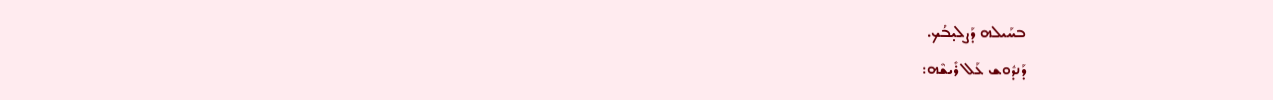ܒܚܰܝܠܗ ܕܰܨܠܝ̣ܒܳܟ.
ܕܰܢܕܽܘܫ ܥܰܠ ܪܺܝܫܶܗ: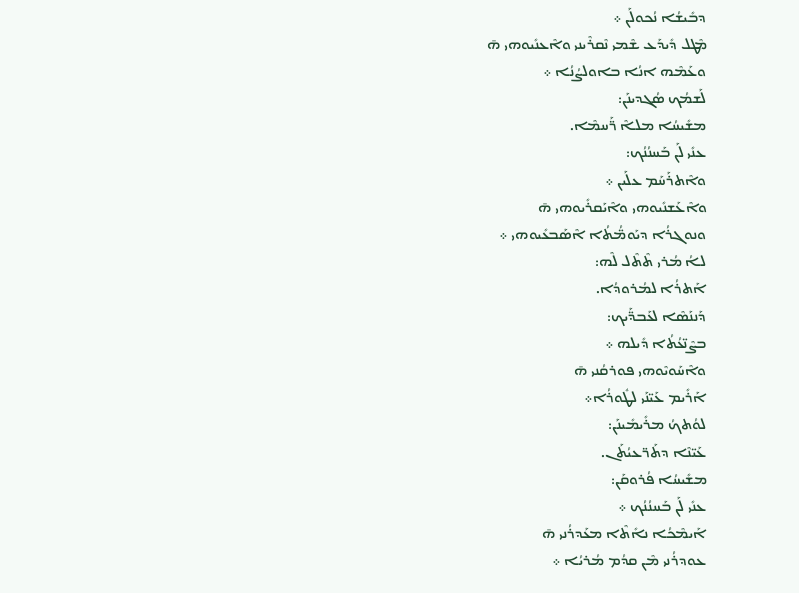ܕܒܺܝܫܳܐ ܢܳܟܘܠܰܢ ܀
ܡܶܛܠ ܕܺܝܕܰܥ ܫܶܡܝ ܢܶܩܪܶܝܢܝ ܘܐܶܥܢܺܝܘܗܝ ܗ̄
ܘܥܰܡܶܗ ܐܢܳܐ ܒܐܘܠܨܳܢܳܐ ܀
ܠܰܫܡܳܟ ܣܳܓܕܝܢܰܢ:
ܡܫܺܝܚܳܐ ܡܠܐܶ ܪ̈ܰܚܡܶܐ.
ܥܢܺܝ ܠܰܢ ܒܰܚܢܳܢܳܟ:
ܘܐܶܬܪܰܚܰܡ ܥܠܰܝܢ ܀
ܘܐܶܥܰܫܢܺܝܘܗܝ ܘܐܶܝܰܩܪܺܝܘܗܝ ܗ̄
ܘܢܘܓܪܳܐ ܕܝܰܘܡ̈ܳܬܳܐ ܐܶܣܰܒܥܺܝܘܗܝ ܀
ܠܐܳ ܡܳܪܝ ܬܶܬܶܠ ܠܶܗ:
ܐܰܬܪܳܐ ܠܡܳܪܘܕܳܐ.
ܕܰܢܢܰܣܶܐ ܠܥܰܒܕ̈ܰܝܟ:
ܒܨܶܢ̈ܥܳܬܳܐ ܕܺܝܠܗ ܀
ܘܐܶܚܰܘܝܶܘܗܝ ܦܘܪܩܳܢܝ ܗ̄
ܐܰܪܺܝܡ ܥܰܝ̈ܢܰܝ ܠܛܽܘܪܳܐ܀
ܠܘܳܬܟܳ ܡܪܺܝܡܺܝܢܰܢ:
ܥܰܝ̈ܢܶܐ ܕܬܰܪ̈ܥܝܳܬܰܢ.
ܡܫܺܝܚܳܐ ܦܳܪܘܩܰܢ:
ܥܢܺܝ ܠܰܢ ܒܰܚܢܳܢܳܟ ܀
ܐܰܝܡܶܟܳܐ ܢܐܺܬܶܐ ܡܥܰܕܪܳܢܝ ܗ̄
ܥܘܕܪܳܢܝ ܡܶܢ ܩܕܳܡ ܡܳܪܝܳܐ ܀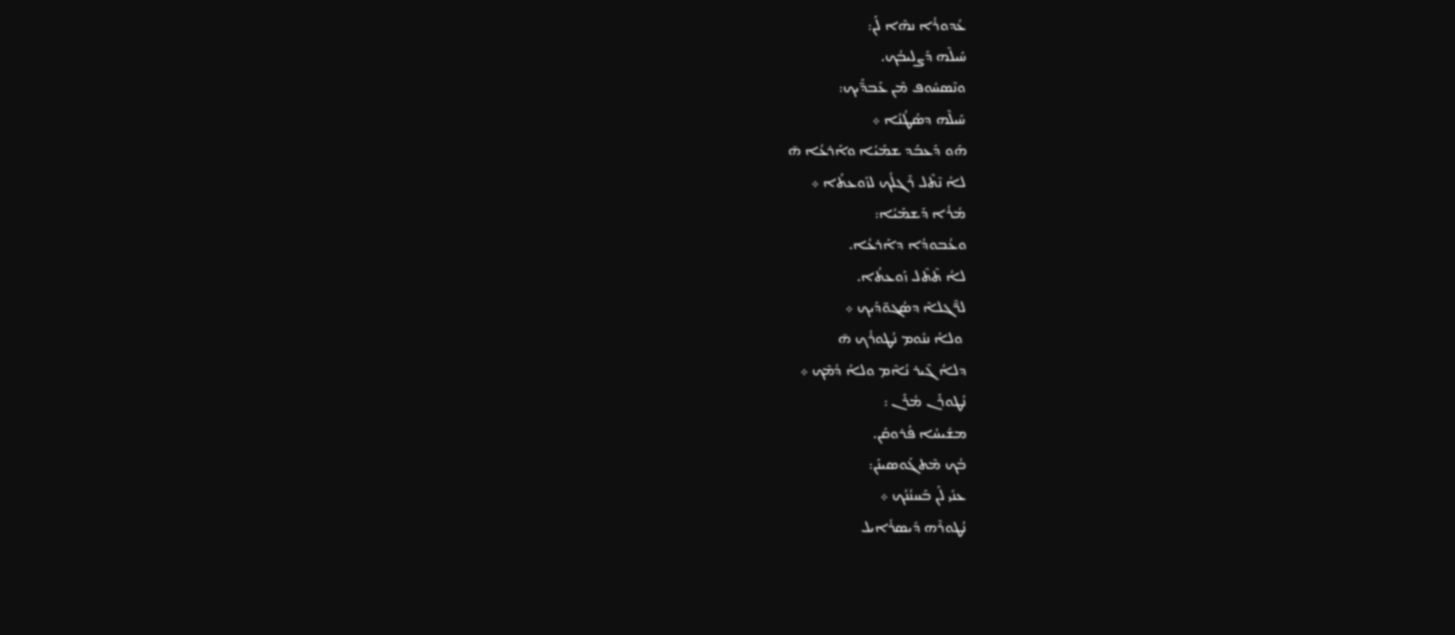ܥܳܕܘܪܳܐ ܢܗܶܐ ܠܰܢ:
ܚܰܝܠܶܗ ܕܰܨܠܝܒܳܟ.
ܘܢܶܣܚܽܘܦ ܡܶܢ ܥܰܒܕ̈ܰܝܟ:
ܚܰܝܠܶܗ ܕܣܳܛܳܢܳܐ ܀
ܗܰܘ ܕܰܥܒܰܕ ܫܡܰܝܳܐ ܘܐܰܪܥܳܐ ܗ̄
ܠܐܳ ܢܶܬܶܠ ܪܶܓܠܳܟ ܠܙܰܘܥܬܳܐ ܀
ܡܳܪܳܐ ܕܰܫܡܰܝܳܐ:
ܘܥܳܒܘܕܳܐ ܕܐܰܪܥܳܐ.
ܠܐܳ ܬܶܬܶܠ ܙܰܘܥܬܳܐ.
ܠܪ̈ܶܓܠܐܶ ܕܣܳܓܘ̈ܕܰܝܟ ܀
 ܘܠܐܳ ܢܢܽܘܡ ܢܳܛܘܪܳܟ ܗ̄
ܕܠܐܳ ܓܶܝܪ ܢܳܐܶܡ ܘܠܐܳ ܕܳܡܶܟ ܀
ܢܳܛܘܪܰܢ ܡܳܪܰܢ :
ܡܫܺܝܚܳܐ ܦܳܪܘܩܰܢ.
ܒܳܟ ܡܶܬܓܰܘܣܝܢܰܢ:
ܥܢܺܝ ܠܰܢ ܒܰܚܢܳܢܳܟ ܀
ܢܳܛܘܪܶܗ ܕܺܝܣܪܳܐܝܠ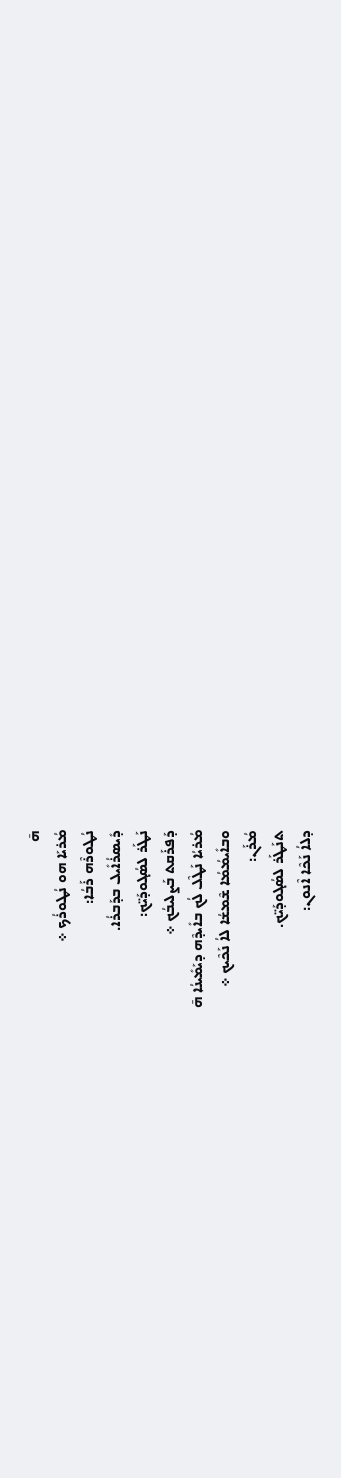ܗ̄
ܡܳܪܝܰܐ ܗܘ ܢܳܛܘܪܳܟ ܀
ܢܳܛܘܪܶܗ ܪܰܒܳܐ:
ܕܺܝܣܪܳܐܺܝܠ ܒܕܰܒܪܳܐ.
ܢܰܛܰܪ ܠܣܳܓܘܕܰܝ̈ܟ:
ܕܰܦܪܰܩܬ ܒܰܨܠܝܒܳܟ ܀
ܡܳܪܝܳܐ ܢܰܛܶܠ ܠܳܟ ܒܐܺܝܕܶܗ ܕܝܰܡܺܝܢܳܐ ܗ̄
ܘܒܐܺܝܡܳܡܳܐ ܫܶܡܫܳܐ ܠܐܳ ܢܰܟܶܝܟ ܀
ܡܳܪܰܢ:
ܬܢܰܛܰܪ ܠܣܳܓܘܕܰܝ̈ܟ.
ܕܠܐܳ ܢܰܟܶܐ ܐܶܢܘܢ: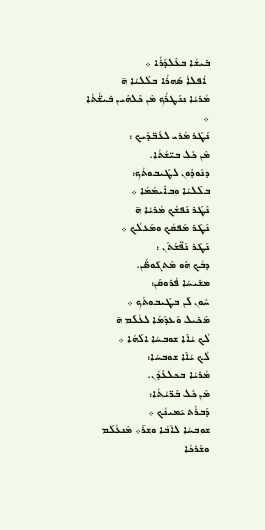ܒܺܝܫܳܐ ܒܥܶܠܕܰܪܳܐ ܀
 ܐܳܦܠܐܳ ܣܰܗܪܳܐ ܒܠܶܠܝܳܐ ܗ̄
ܡܳܪܝܳܐ ܢܢܰܛܪܳܟ ܡܶܢ ܟܶܠܗܶܝܢ ܒܺܝܫ̈ܳܬܳܐ ܀
ܢܰܛܰܪ ܡܳܪܝ ܠܥܰܒ̈ܕܰܝܟ :
ܡܶܢ ܟܽܠ ܒܝ̈ܫܳܬܳܐ.
ܕܢܰܘܕܽܘܢ ܠܛܰܝܒܘܬܳܟ:
ܒܠܶܠܝܳܐ ܘܒܐܺܝܡܳܡܳܐ ܀
ܢܶܛܰܪ ܢܰܦܫܳܟ ܡܳܪܝܳܐ ܗ̄
ܢܶܛܰܪ ܡܰܦܩܳܟ ܘܡܰܥܠܳܟ ܀
ܢܰܛܰܪ ܢܰܦ̈ܫܳܬܰܢ :
ܕܒܳܟ ܗܽܘ ܡܶܬܓܰܘܣ̈ܳܢ.
ܡܫܺܝܚܳܐ ܦܳܪܘܩܰܢ:
ܚܽܘܢ ܠܰܢ ܒܛܰܝܒܘܬܳܟ ܀
ܡܶܟܺܝܠ ܘܰܥܕܰܡܳܐ ܠܥܳܠܰܡ ܗ̄
ܠܳܟ ܝܳܐܶܐ ܫܘܒܚܳܐ ܐܠܰܗܳܐ ܀
ܠܳܟ ܝܳܐܶܐ ܫܘܒܚܳܐ:
ܡܳܪܝܳܐ ܒܟܠܥܶܕܳܢ.
ܡܶܢ ܟܽܠ ܒܶܪ̈ܝܳܬܳܐ:
ܕܰܒܪܳܬ ܝܰܡܝܢܳܟ ܀
ܫܘܒܚܳܐ ܠܐܰܒܳܐ ܘܫܪ̄܀ ܡܶܢܥܳܠܰܡ ܘܫܰܪܟܳܐ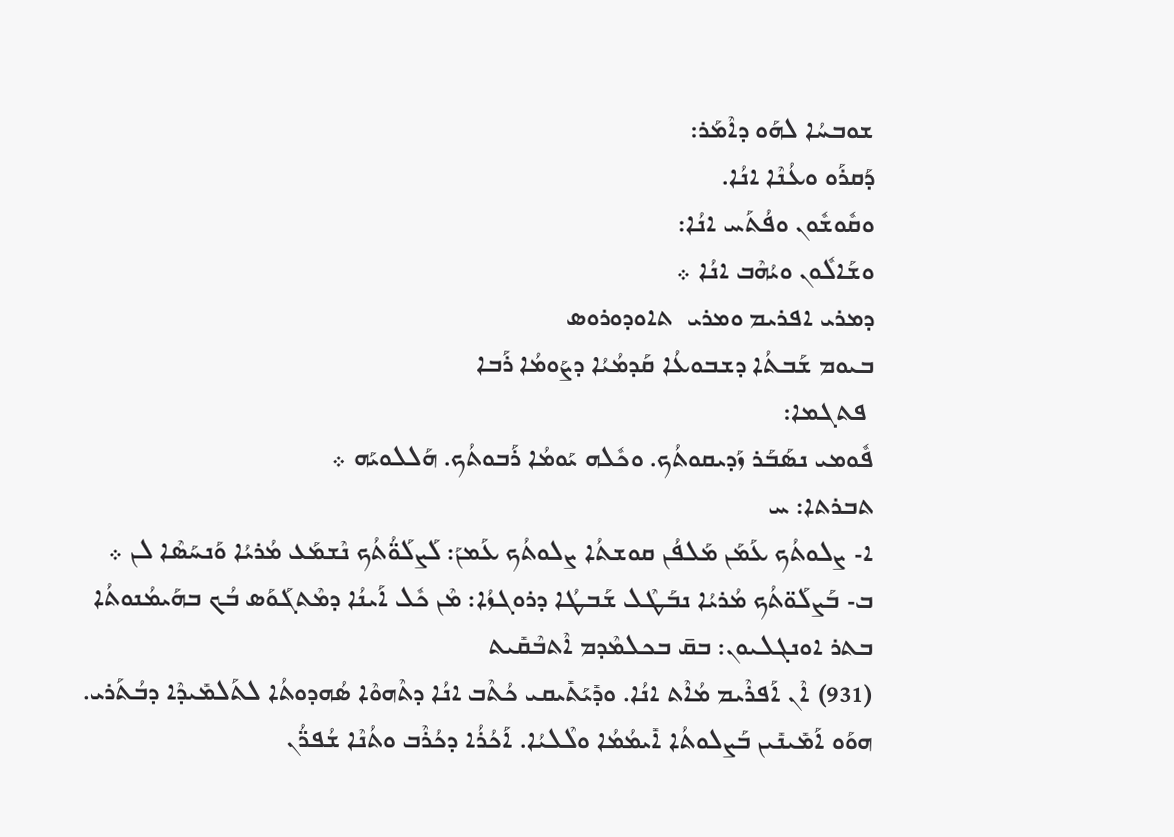ܫܘܒܚܳܐ ܠܗܰܘ ܕܐܶܡܰܪ:
ܕܰܩܪܰܘ ܘܥܳܢܶܐ ܐܢܳܐ.
ܘܩܽܘܫܽܘܢ ܘܦܳܬܰܚ ܐܢܳܐ:
ܘܫܰܐܠܽܘܢ ܘܝܳܗܶܒ ܐܢܳܐ ܀
ܕܡܪܝ ܐܦܪܝܡ ܘܡܪܝ  ܬܐܘܕܘܪܘܣ
ܒܝܘܡ ܫܰܒܬܳܐ ܕܫܒܘܥܳܐ ܩܰܕܡܳܝܳܐ ܕܨܰܘܡܳܐ ܪܰܒܐ
 ܦܬܓܡܐ:
ܦܽܘܡܝ ܢܣܰܒܰܪ ܙܰܕܝܩܘܬܳܟ. ܘܟܽܠܗ ܝܰܘܡܳܐ ܪܰܒܘܬܳܟ. ܗܰܠܠܘܝܰܗ ܀
ܬܒܪܬܐ: ܚ
ܐ- ܨܠܘܬܳܟ ܥܰܡܰܢ ܡܰܠܦܳܢ ܩܘܫܬܳܐ ܨܠܘܬܳܟ ܥܰܡܢܰ: ܠܰܨܠܰܘ̈ܳܬܳܟ ܢܶܫܡܰܥ ܡܳܪܝܳܐ ܘܰܢܚܰܣܶܐ ܠܢ ܀
ܒ- ܒܰܨܠܰܘ̈ܬܳܟ ܡܳܪܝܳܐ ܢܒܰܛܶܠ ܫܰܒܛܳܐ ܕܪܘܓܙܳܐ: ܡܶܢ ܟܽܠ ܐܰܝܢܳܐ ܕܡܶܬܓܰܘܰܣ ܒܳܟ ܒܗܰܝܡܳܢܘܬܳܐ
ܒܬܪ ܐܘܢܓܠܝܘܢ: ܒܩ̄ ܒܟܠܡܶܕܡ ܐܶܬܒܶܩܺܝܬ
(931) ܐܶܢ ܐܰܦܪܶܝܡ ܡܳܐܶܬ ܐܢܳܐ. ܘܕܺܝܰܬܺܝܩܝ ܟܳܬܶܒ ܐܢܳܐ ܕܬܶܗܘܶܐ ܣܳܗܕܘܬܳܐ ܠܬܰܠܡܺܝܕܶܐ ܕܒܳܬܰܪܝ. ܗܘܰܘ ܐܰܡܺܝܢܺܝܢ ܒܰܨܠܘܬܳܐ ܐܺܝܡܳܡܳܐ ܘܠܶܠܝܳܐ. ܐܰܟܳܪܳܐ ܕܟܳܪܶܒ ܘܬܳܢܶܐ ܫܳܦܪ̈ܳܢ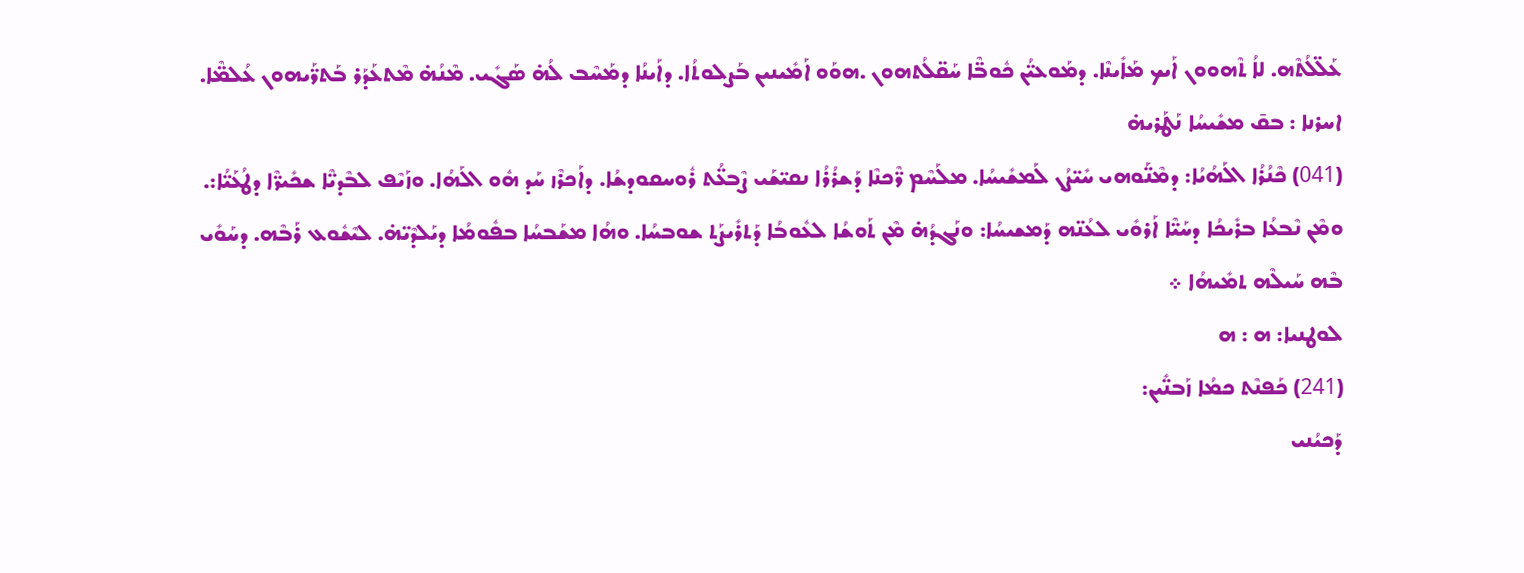ܥܰܠ̈ܠܳܬܶܗ. ܠܐܳ ܬܶܗܘܘܢ ܐܰܝܟ ܡܰܐܺܝܢܶܐ. ܕܡܰܘܥܝ̈ܳܢ ܟܽܘܒ̈ܶܐ ܚܰܩ̈ܠܳܬܗܘܢ .ܗܘܰܘ ܐܰܡܺܝܢܝܢ ܒܰܨܠܘܬܳܐ. ܕܐܰܝܢܳܐ ܕܡܰܚܶܒ ܠܳܗ̇ ܣܰܓܺܝ. ܡܶܢܳܗ̇ ܡܶܬܥܰܕܰܪ ܒܰܬܪ̈ܰܝܗܘܢ ܥܳܠܡ̈ܶܐ.
ܐܚܪܢܐ : ܒܩ̄ ܡܫܺܝܚܳܐ ܢܰܛܰܪܝܗ̇
(041) ܟܶܢܳܪܳܐ ܐܠܰܗܳܝܳܐ: ܕܡܶܢ̈ܰܘܗܝ ܚܺܝ̈ܨܳܢ ܠܰܡܫܺܝܚܳܐ. ܡܠܰܚܶܡ ܪ̈ܶܟܢܶܐ ܕܰܫܪܳܪܳܐ ܢܩܝ̈ܫܰܝ ܨܶܒܥ̈ܳܬ ܪܽܘܚܩܘܕܫܳܐ. ܕܐܰܟܪܶܙ ܚܰܕ ܗܽܘ ܐܠܰܗܳܐ. ܘܙܰܝܶܦ ܠܒܶܕܝ̈ܶܐ ܫܟܺܝܪ̈ܶܐ ܕܛܳܥܰܝ̈ܳܐ:. ܘܡܶܢ ܢܶܒܥܳܐ ܒܪܺܝܟܳܐ ܕܚܰܝ̈ܶܐ ܐܰܪܘܺܝ ܠܥܳܢ̈ܗ ܕܰܡܫܝܚܳܐ: ܘܢܰܓܕܳܗ̇ ܡܶܢ ܬܰܘܫܳܐ ܠܥܽܘܒܳܐ ܕܰܬܪܺܝܨܰܬ ܫܘܒܚܳܐ. ܘܗܳܐ ܡܫܰܒܚܳܐ ܒܦܽܘܡܳܐ ܕܝܰܠܕܶܝ̈ܗ̇. ܠܝܶܫܽܘܥ ܪܰܒܶܗ. ܕܚܰܘܺܝ ܒܶܗ ܚܰܝܠܶܗ ܬܡܺܝܗܳܐ ܀
ܠܘܛܢܝܐ: ܗ : ܗ
(241) ܟܰܦܢܶܬ ܟܡܳܐ ܙܰܒܢ̈ܺܝܢ:
ܕܰܟܝܳܢܝ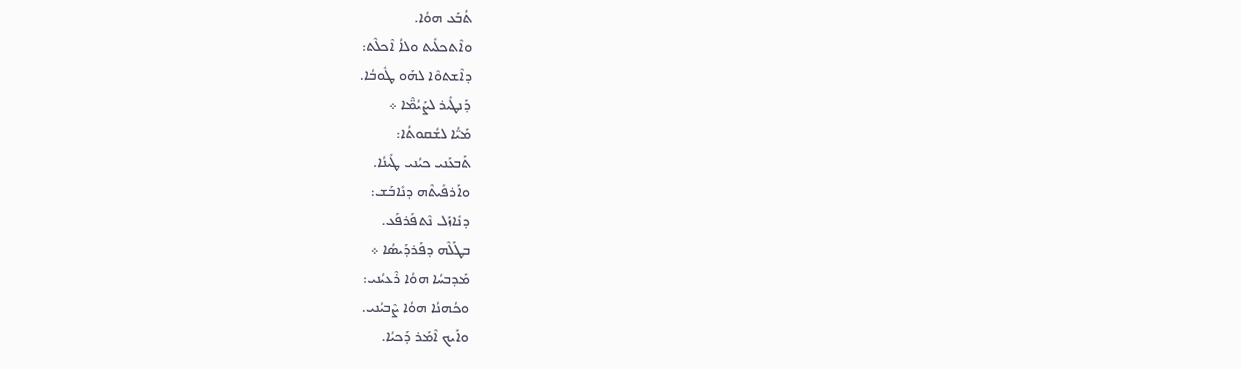ܬܳܒܰܥ ܗܘܳܐ.
ܘܐܶܬܟܠܺܝܬ ܘܠܐܳ ܐܶܟܠܶܬ:
ܕܐܶܫܬܘܶܐ ܠܗܰܘ ܛܽܘܒܳܐ.
ܕܰܢܛܺܝܪ ܠܨܰܝܳܡ̈ܶܐ ܀
ܡܰܝ̈ܳܐ ܠܫܳܩܘܬܳܐ:
ܬܰܒܥܰܢܝ ܟܝܳܢܝ ܛܺܝܢܳܐ.
ܘܐܰܪܦܺܝܬܶܗ ܕܢܺܐܒܰܫ:
ܕܢܺܐܙܰܠ ܢܶܬܦܰܪܦܰܥ.
ܒܛܰܠܶܗ ܕܦܰܪܕܰܝܣܳܐ ܀
ܡܰܕܒܚܳܐ ܗܘܳܐ ܪܶܥܝܳܢܝ:
ܘܟܳܗܢܳܐ ܗܘܳܐ ܨܶܒܝܳܢܝ.
ܘܐܰܝܟ ܐܶܡܰܪ ܕܰܟܝܳܐ.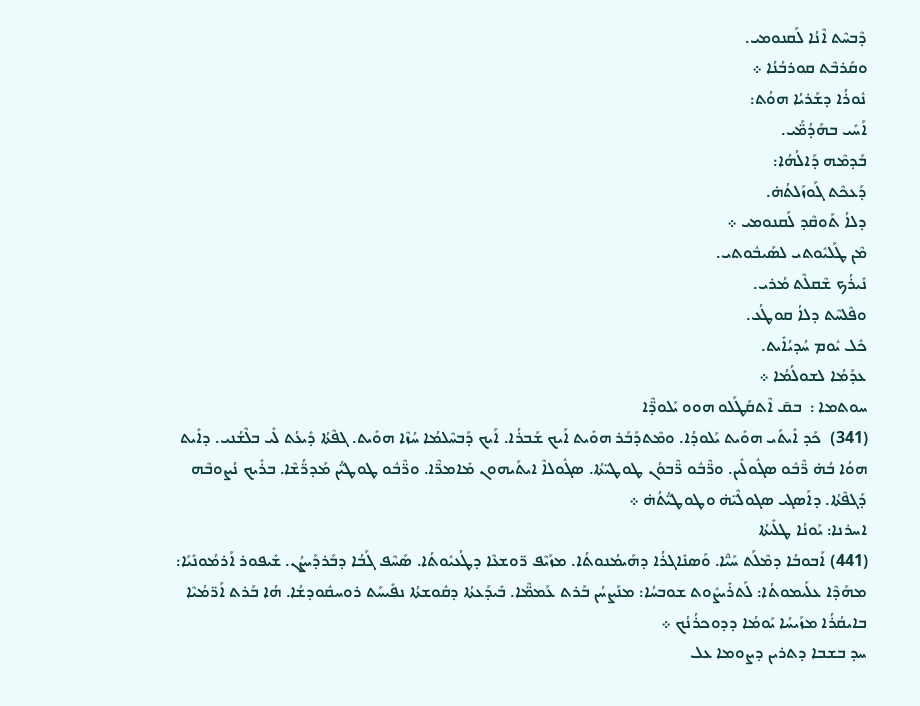ܕܶܒܚܶܬ ܐܶܢܳܐ ܠܰܩܢܘܡܝ.
ܘܩܰܪܒܶܬ ܩܘܪܒܳܢܳܐ ܀
ܢܽܘܪܳܐ ܕܫܰܪܝܳܐ ܗܘܳܬ:
ܐܰܚܺܝ ܒܗܰܕܳܡ̈ܰܝ.
ܒܰܕܡܶܗ ܕܰܐܠܳܗܳܐ:
ܕܰܥܟܶܬ ܓܰܘܙܰܠܬܳܗ̇.
ܕܠܐܳ ܬܰܘܩܶܕ ܠܰܩܢܘܡܝ ܀
ܡܶܢ ܛܰܠܝܽܘܬܝ ܠܣܰܝܒܽܘܬܝ.
ܢܺܝܪܳܟ ܫܶܩܠܶܬ ܡܳܪܝ.
ܘܦܶܠܚܶܬ ܕܠܐܳ ܩܘܛܳܥ.
ܟܽܠ ܝܽܘܡ ܚܳܕܝܳܐܺܝܬ.
ܥܕܰܡܳܐ ܠܫܘܠܳܡܳܐ ܀
ܚܘܬܡܐ :  ܒܩ̄ ܐܶܬܩܰܛܰܠܘ ܗܘܘ ܝܰܠܘܕ̈ܶܐ
(341)  ܟܰܕ ܐܺܝܬܰܝ ܗܘܺܝܬ ܝܰܠܘܕܳܐ. ܘܡܶܬܕܰܒܰܪ ܗܘܺܝܬ ܐܰܝܟ ܫܰܒܪܳܐ. ܐܰܝܟ ܕܰܒܚܶܠܡܳܐ ܚܳܙܶܐ ܗܘܺܝܬ. ܓܦܶܬܳܐ ܕܺܝܥܳܬ ܠܺܝ ܒܠܶܫܳܢܝ. ܕܐܺܝܬ ܗܘܳܐ ܒܳܗ̇ ܪ̈ܶܒܽܘ ܣܓܽܘܠܺܝܢ. ܘܪ̈ܶܒܽܘ ܪ̈ܶܒܘܳܢ ܛܘܛܝ̈ܬܳܐ. ܣܓܽܘܠܐܶ ܐܝܬܰܝܗܘܢ ܡܺܐܡܪ̈ܶܐ. ܘܪ̈ܶܒܽܘ ܛܘܛܝ̈ܳܢ ܡܰܕܪ̈ܳܫܶܐ. ܒܪܺܝܟ ܢܳܨܘܒܶܗ ܕܰܓܦܶܬܳܐ. ܕܐܰܣܓܝ ܣܓܘܠܶܝ̈ܗ̇ ܘܛܘܛܝ̈ܳܬܳܗ̇ ܀
ܐܚܪܢܐ: ܝܰܘܢܳܐ ܛܠܺܝܬܳܐ
(441) ܐܰܒܘܒܳܐ ܕܡܶܠܰܬ ܚܰܝ̈ܶܐ. ܘܰܣܢܺܐܓܪܳܐ ܕܗܰܝܡܳܢܘܬܳܐ. ܡܙܰܝܶܦ ܪ̈ܘܫܥܶܐ ܕܛܳܥܝܽܘܬܳܐ. ܣܰܚܶܦ ܓܰܒܳܐ ܕܒܰܪܕܰܝܨܳܢ. ܫܺܝܦܘܪ ܐܰܪܡܳܘܢܺܝܰܐ: ܡܗܰܕܶܐ ܥܠܰܝܡܘܬܳܐ: ܠܰܬܪܺܝܨܽܘܬ ܫܘܒܚܳܐ: ܡܢܰܨܚܳܢ ܒܰܪܬ ܥܰܡܡ̈ܶܐ. ܒܺܝܕܰܥܬܳܐ ܕܩܽܘܫܬܳܐ ܢܦܺܝܚܰܬ ܪܘܚܩܽܘܕܫܳܐ. ܗܳܐ ܒܰܪܬ ܐܰܪ̈ܡܳܝܶܐ ܒܐܝܩܳܪܳܐ ܡܙܰܝܚܳܐ ܝܰܘܡܳܐ ܕܕܘܟܪܳܢܳܟ ܀
ܚܕ ܒܫܒܐ ܕܬܪܝܢ ܕܨܘܡܐ ܥܠ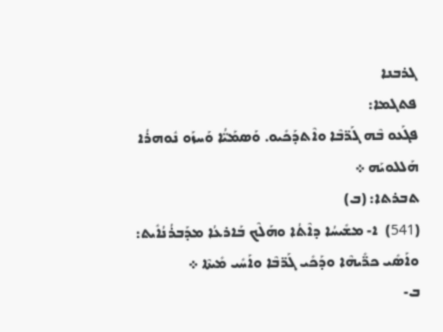ܓܪܒܢܐ
ܦܬܓܡܐ:
ܦܓܰܥܘ ܒܶܗ ܓܰܪ̈ܒܶܐ ܘܐܶܬܕܰܟܺܝܘ. ܘܰܣܡܰܝ̈ܳܐ ܘܰܚܙܰܘ ܢܽܘܗܪܳܐ ܗܰܠܠܘܝܰܗ ܀
ܬܒܪܬܐ: (ܒ)
(541)  ܐ- ܡܫܺܝܚܳܐ ܕܐܶܬܳܐ ܘܗܰܠܶܟ ܒܰܐܪܥܳܐ ܡܕܰܒܪܳܢܳܐܺܝܬ: ܘܐܰܣܺܝ ܟܪ̈ܺܝܗܶܐ ܘܕܰܟܺܝ ܓܰܪ̈ܒܶܐ ܘܐܰܚܺܝ ܡܺܝܬܶܐ ܀
ܒ-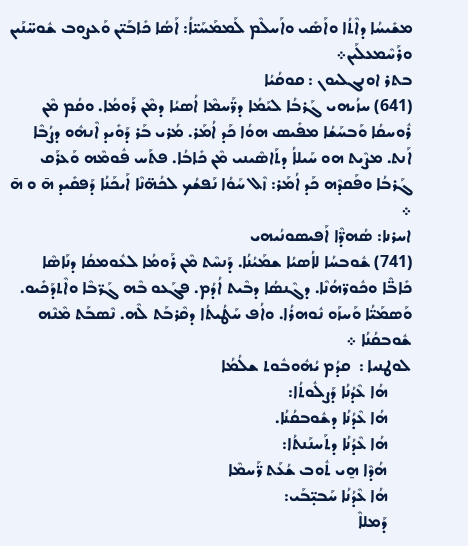ܡܫܺܝܚܳܐ ܕܐܶܬܳܐ ܘܐܰܣܺܝ ܘܐܰܚܠܶܡ ܠܰܡܡܰܚܰܝ̈ܐܳ: ܐܰܣܳܐ ܟܺܐܒܰܝ̈ܢ ܘܰܥܨܘܒ ܫܽܘܚ̈ܢܰܝܢ ܘܪܰܚܶܡܥܠܰܝܢ܀
ܒܬܪ ܐܘܢܓܠܝܘܢ : ܩܘܩܳܝܳܐ
(641) ܚܙܳܝܗܝ ܓܰܪܒܳܐ ܠܝܰܡܳܐ ܕܪ̈ܰܚܡܶܐ ܐܳܣܝܳܐ ܕܡܶܢ ܪܰܘܡܳܐ. ܘܩܳܡ ܡܶܢ ܪܽܘܚܩܳܐ ܘܰܒܚܰܫܳܐ ܡܦܺܝܣ ܗܘܳܐ ܟܰܕ ܐܳܡܰܪ. ܡܳܪܝ ܒܰܪ ܕܰܘܺܝܕ ܐܶܢܗܽܘ ܕܨܳܒܶܐ ܐܰܢܬ. ܡܨܶܝܬ ܗܘ ܚܰܝܠܐܳ ܕܬܰܐܣܶܝܢܝ ܡܶܢ ܟܺܐܒܳܐ. ܦܬܰܚ ܦܽܘܡܶܗ ܘܰܥܪܰܩ ܓܰܪܒܳܐ ܘܦܰܩܕܶܗ ܟܰܕ ܐܳܡܰܪ: ܙܶܠ ܚܰܘܳܐ ܢܰܦܫܳܟ ܠܟܳܗ̈ܢܶܐ ܐܰܝܟܰܢܳܐ ܕܰܦܩܺܝܕ ܗ̄ ܘ ܗ̄  ܀
ܐܚܪܢܐ: ܣܳܗܕ̈ܶܐ ܐܰܦܝܣܘܢܳܝܗܝ
(741) ܫܽܘܒܚܳܐ ܠܐܳܣܝܳܐ ܫܡܰܝܳܢܳܐ. ܕܰܢܚܶܬ ܡܶܢ ܪܰܘܡܳܐ ܠܥܽܘܡܩܳܐ ܕܢܰܐܣܶܐ ܟܺܐܒ̈ܶܐ ܘܟܽܘܪ̈ܗܳܢܶܐ. ܕܓܶܢܣܳܐ ܕܒܶܝܬ ܐܳܕܳܡ. ܦܓܰܥܘ ܒܶܗ ܓܰܪ̈ܒܶܐ ܘܐܶܬܕܰܟܺܝܘ. ܘܰܣܡܰܝ̈ܳܐ ܘܰܚܙܰܘ ܢܽܘܗܪܳܐ. ܘܐܳܦ ܚܰܛܳܝܬܳܐ ܕܩܶܪܒܰܬ ܠܶܗ. ܢܶܣܒܰܬ ܡܶܢܶܗ ܫܽܘܒܩܳܢܳܐ ܀
ܠܘܛܢܝܐ :  ܩܕܳܡ ܝܳܗܽܘܒܽܘܬ ܫܠܳܡܳܐ
      ܗܳܐ ܥܶܕܳܢܳܐ ܕܰܨܠܽܘܬܳܐ:
      ܗܳܐ ܥܶܕܳܢܳܐ ܕܫܽܘܒܩܳܢܳܐ.
      ܗܳܐ ܥܶܕܳܢܳܐ ܕܬܰܚܢܰܢܬܳܐ:
      ܗܳܕܶܐ ܗ̱ܝ ܬܽܘܒ ܫܳܥܰܬ ܪ̈ܰܚܡܶܐ
      ܗܳܐ ܥܶܕܳܢܳܐ ܚܰܒܝ̣̈ܒܰܝ:
      ܕܰܡܠܐܶ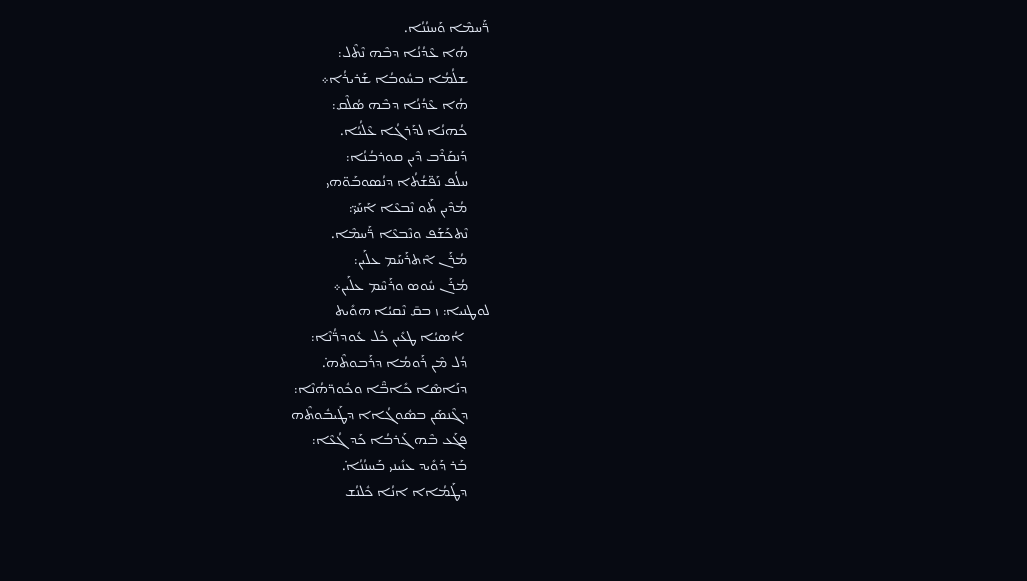ܪ̈ܰܚܡܶܐ ܘܰܚܢܳܢܳܐ.
      ܗܳܐ ܥܶܕܳܢܳܐ ܕܒܶܗ ܢܶܬܶܠ:
      ܫܠܳܡܳܐ ܒܚܽܘܒܳܐ ܫܰܪܝܪܳܐ܀
      ܗܳܐ ܥܶܕܳܢܳܐ ܕܒܶܗ ܣܳܠܶܩ:
      ܟܳܗܢܳܐ ܠܕܰܪܓܳܐ ܥܶܠܳܝܳܐ.
      ܕܰܢܩܰܪܶܒ ܕܶܝܢ ܩܘܪܒܳܢܳܐ:
      ܚܠܳܦ ܢܰܦ̈ܫܳܬܳܐ ܕܢܳܣܘܒܰܘ̈ܗܝ
      ܡܳܕܶܝܢ ܬܰܘ ܢܶܒܥܶܐ ܐܰܚܰܝ̈:
      ܢܶܬܟܰܫܰܦ ܘܢܶܒܥܶܐ ܪ̈ܰܚܡܶܐ.
      ܡܳܪܰܢ ܐܶܬܪܰܚܰܡ ܥܠܰܝܢ:
      ܡܳܪܰܢ ܚܽܘܣ ܘܪܰܚܶܡ ܥܠܰܝܢ܀
ܠܘܛܢܝܐ: ܙ ܒܩ̄ ܢܶܩܝܳܐ ܗܘܺܝܬ
       ܐܳܣܝܳܐ ܛܥܺܝܢ ܟܽܠ ܥܽܘܕܪ̈ܳܢܶܐ:
      ܕܳܠ ܡܶܢ ܪܰܘܡܳܐ ܕܪܰܒܘܬܶܗ.̇
      ܕܢܰܐܣܶܐ ܟܺܐܒ̈ܶܐ ܘܟܽܘܪ̈ܗܳܢܶܐ:
      ܕܓܶܢܣܰܢ ܒܣܽܘܓܳܐܐ ܕܛܰܝܒܽܘܬܶܗ
      ܦܓܰܥ ܒܶܗ ܓܰܪܒܳܐ ܟܰܕ ܓܳܥܶܐ:
      ܒܰܪ ܕܰܘܺܝܕ ܥܢܺܝܢܝ ܒܰܚܢܳܢܳܐ.̇
      ܕܛܰܡܳܐܐ ܐܢܳܐ ܟܽܠܢܳܫ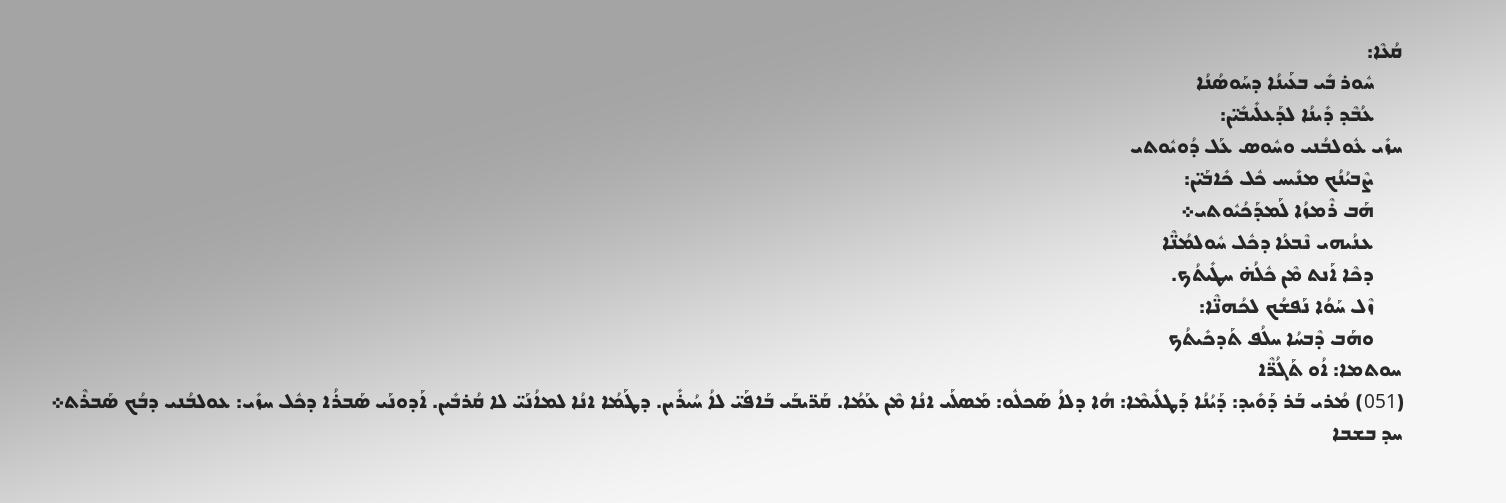ܩܳܥܶܐ:
      ܚܽܘܪ ܒܺܝ ܒܥܰܝܢܳܐ ܕܚܰܘܣܳܢܳܐ
      ܥܳܒܶܕ ܕܺܝܢܳܐ ܠܕܰܥܠܺܝܒܺܝ̈ܢ:
ܚܙܺܝ ܥܽܘܠܒܳܢܝ ܘܚܽܘܣ ܥܰܠ ܕܳܘܝܽܘܬܝ
      ܨܶܒܝܳܢܳܟ ܡܢܺܝܚ ܟܽܠ ܟܺܐܒܰܝ̈ܢ:
      ܗܰܒ ܪܶܡܙܳܐ ܠܰܡܕܰܟܳܝܽܘܬܝ܀
      ܥܢܳܝܗܝ ܢܶܒܥܳܐ ܕܟܽܠ ܚܽܘܠܡܳܢ̈ܶܐ
      ܕܟܶܐ ܐܰܢܬ ܡܶܢ ܟܽܠܳܗ̇ ܚܛܺܝܬܳܟ.
      ܙܶܠ ܚܰܘܳܐ ܢܰܦܫܳܟ ܠܟܳܗܢ̈ܶܐ:
      ܘܗܰܒ ܕܶܒܚܳܐ ܚܠܳܦ ܬܰܕܟܺܝܬܳܟ
ܚܘܬܡܐ: ܐܳܘ ܬܰܓܳܪ̈ܶܐ
(051) ܡܳܪܝ ܒܰܪ ܕܰܘܺܝܕ: ܕܰܝܳܢܳܐ ܕܰܛܠܺܝܡܶܐ: ܗܳܐ ܕܠܐܳ ܣܰܟܠܽܘ: ܡܰܣܠܰܝ ܐܢܳܐ ܡܶܢ ܥܰܡܳܐ. ܩܰܪ̈ܝܒܰܝ ܒܰܐܦܰܝ̈ ܠܐܳ ܚܳܝܪܺܝܢ. ܕܛܰܡܳܐ ܐܢܳܐ ܠܡܐܳܢܰܝ̈ ܠܐ ܩܳܪܒܺܝܢ. ܐܰܕܘܢܰܝ ܣܰܒܪܳܐ ܕܟܽܠ ܚܙܺܝ: ܥܘܠܒܳܢܝ ܕܒܳܟ ܣܰܒܪܶܬ܀
ܚܕ ܒܫܒܐ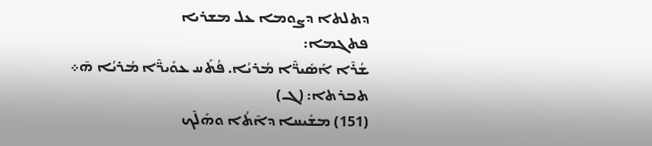ܕܬܠܬܐ ܕܨܘܡܐ ܥܠ ܡܫܪܝܐ
ܦܬܓܡܐ:
ܫܳܪܶܐ ܐܰܣܺܝܪ̈ܶܐ ܡܳܪܝܳܐ. ܦܳܬܰܚ ܥܘܺܝܪ̈ܶܐ ܡܳܪܝܳܐ ܗ̄܀
ܬܒܪܬܐ: (ܓ)
(151) ܡܫܺܝܚܐ ܕܐܶܬܳܐ ܘܗܰܠܶܟ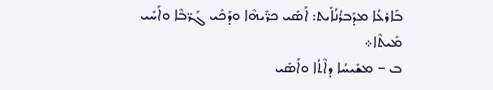ܒܰܐܪܥܳܐ ܡܕܰܒܪܳܢܳܐܺܝܬ: ܐܰܣܺܝ ܟܪ̈ܺܝܗܶܐ ܘܕܰܟܺܝ ܓܰܪ̈ܒܶܐ ܘܐܰܚܺܝ ܡܺܝܬܶܐ܀
ܒ – ܡܫܺܝܚܳܐ ܕܐܶܬܳܐ ܘܐܰܣܺܝ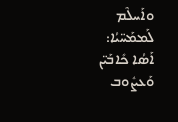ܘܐܰܚܠܶܡ ܠܰܡܡܰܚ̈ܝܳܐ: ܐܰܣܳܐ ܟܺܐܒܰܝ̈ܢ ܘܰܥܨܽܘܒ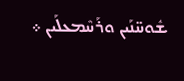ܫܽܘܚ̈ܢܰܝܢ ܘܪܰܚܶܡܥܠܰܝܢ ܀